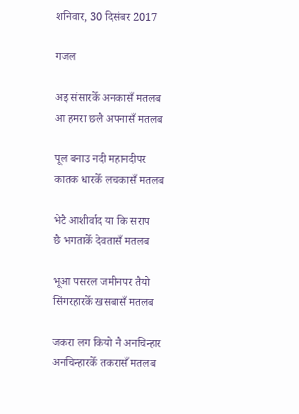शनिवार, 30 दिसंबर 2017

गजल

अइ संसारकेँ अनकासँ मतलब
आ हमरा छलै अपनासँ मतलब

पूल बनाउ नदी महानदीपर
कातक धारकेँ लचकासँ मतलब

भेटै आशीर्वाद या कि सराप
छै भगताकेँ देवतासँ मतलब

भूआ पसरल जमीनपर तैयो
सिंगरहारकेँ खसबासँ मतलब

जकरा लग कियो नै अनचिन्हार
अनचिन्हारकेँ तकरासँ मतलब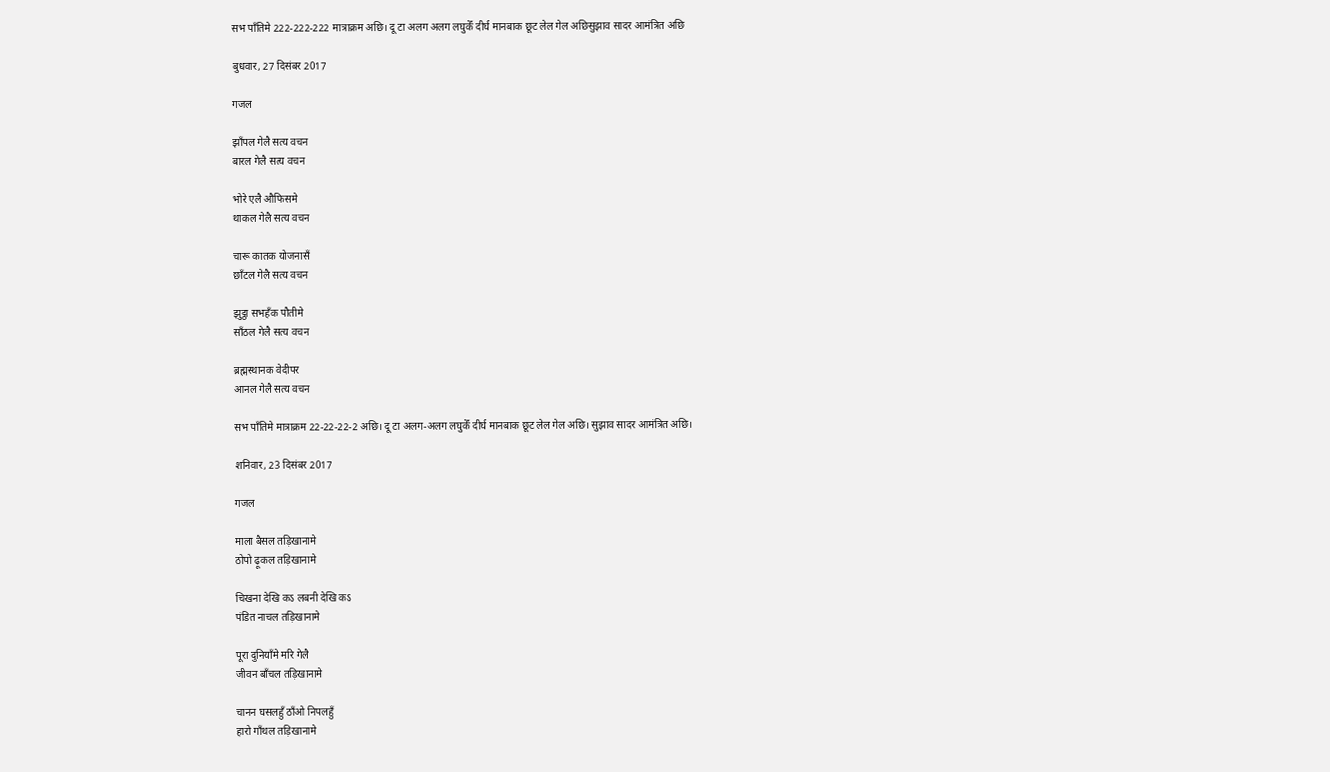सभ पाँतिमे 222-222-222 मात्राक्रम अछि। दू टा अलग अलग लघुकेँ दीर्घ मानबाक छूट लेल गेल अछिसुझाव सादर आमंत्रित अछि

बुधवार, 27 दिसंबर 2017

गजल

झाँपल गेलै सत्य वचन
बारल गेलै सत्य वचन

भोरे एलै औफिसमे
थाकल गेलै सत्य वचन

चारू कातक योजनासँ
छाँटल गेलै सत्य वचन

झुट्ठा सभहँक पौतीमे
साँठल गेलै सत्य वचन

ब्रह्मस्थानक वेदीपर
आनल गेलै सत्य वचन

सभ पाँतिमे मात्राक्रम 22-22-22-2 अछि। दू टा अलग-अलग लघुकेँ दीर्घ मानबाक छूट लेल गेल अछि। सुझाव सादर आमंत्रित अछि।

शनिवार, 23 दिसंबर 2017

गजल

माला बैसल तड़िखानामे
ठोपो ढ़ूकल तड़िखानामे

चिखना देखि कऽ लबनी देखि कऽ
पंडित नाचल तड़िखानामे

पूरा दुनियाँमे मरि गेलै
जीवन बाँचल तड़िखानामे

चानन घसलहुँ ठाँओ निपलहुँ
हारो गाँथल तड़िखानामे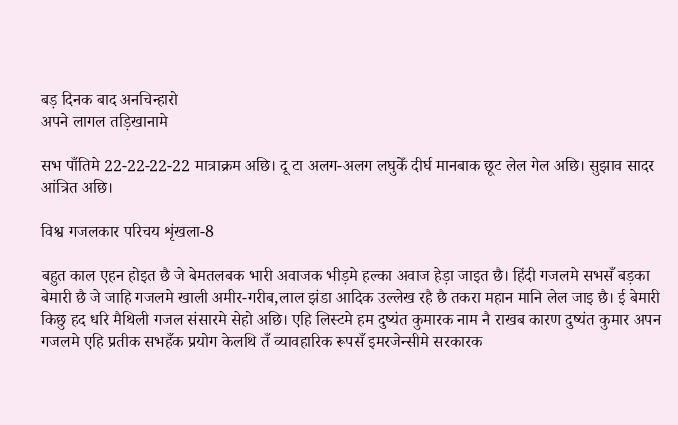बड़ दिनक बाद अनचिन्हारो
अपने लागल तड़िखानामे

सभ पाँतिमे 22-22-22-22 मात्राक्रम अछि। दू टा अलग-अलग लघुकेँ दीर्घ मानबाक छूट लेल गेल अछि। सुझाव सादर आंत्रित अछि।

विश्व गजलकार परिचय शृंखला-8

बहुत काल एहन होइत छै जे बेमतलबक भारी अवाजक भीड़मे हल्का अवाज हेड़ा जाइत छै। हिंदी गजलमे सभसँ बड़का बेमारी छै जे जाहि गजलमे खाली अमीर-गरीब,लाल झंडा आदिक उल्लेख रहै छै तकरा महान मानि लेल जाइ छै। ई बेमारी किछु हद धरि मैथिली गजल संसारमे सेहो अछि। एहि लिस्टमे हम दुष्यंत कुमारक नाम नै राखब कारण दुष्यंत कुमार अपन गजलमे एहि प्रतीक सभहँक प्रयोग केलथि तँ व्यावहारिक रूपसँ इमरजेन्सीमे सरकारक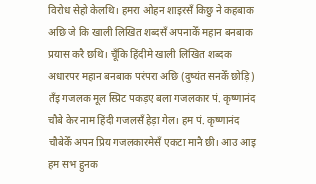विरोध सेहो केलथि। हमरा ओहन शाइरसँ किछु ने कहबाक अछि जे कि खाली लिखित शब्दसँ अपनाकेँ महान बनबाक प्रयास करै छथि। चूँकि हिंदीमे खाली लिखित शब्दक अधारपर महान बनबाक परंपरा अछि (दुष्यंत सनकेँ छोड़ि) तँइ गजलक मूल स्प्रिट पकड़ए बला गजलकार पं. कृष्णानंद चौबे केर नाम हिंदी गजलसँ हेड़ा गेल। हम पं. कृष्णानंद चौबेकेँ अपन प्रिय गजलकारमेसँ एकटा मानै छी। आउ आइ हम सभ हुनक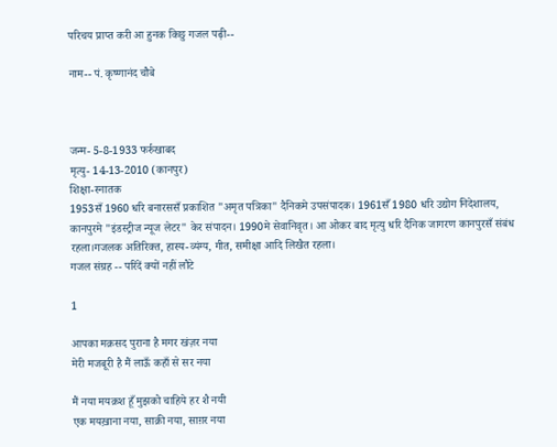परिचय प्राप्त करी आ हुनक किछु गजल पढ़ी--

नाम-- पं. कृष्णानंद चौबे



जन्म- 5-8-1933 फर्रुखाबद
मृत्यु- 14-13-2010 (कानपुर)
शिक्षा-स्नातक
1953सँ 1960 धरि बनारससँ प्रकाशित "अमृत पत्रिका" दैनिकमे उपसंपादक। 1961सँ 1980 धरि उद्योग निदेशालय, कानपुरमे "इंडस्ट्रीज न्यूज लेटर" केर संपादन। 1990मे सेवानिवृत। आ ओकर बाद मृत्यु धरि दैनिक जागरण कानपुरसँ संबंध रहला।गजलक अतिरिक्त, हास्य-व्यंग्य, गीत, समीक्षा आदि लिखैत रहला।
गजल संग्रह -- परिंदें क्यों नहीं लौटे

1

आपका मक़सद पुराना है मगर खंज़र नया
मेरी मजबूरी है मैं लाऊँ कहाँ से सर नया

मैं नया मयक़श हूँ मुझको चाहिये हर शै नयी
एक मयख़ाना नया, साक़ी नया, साग़र नया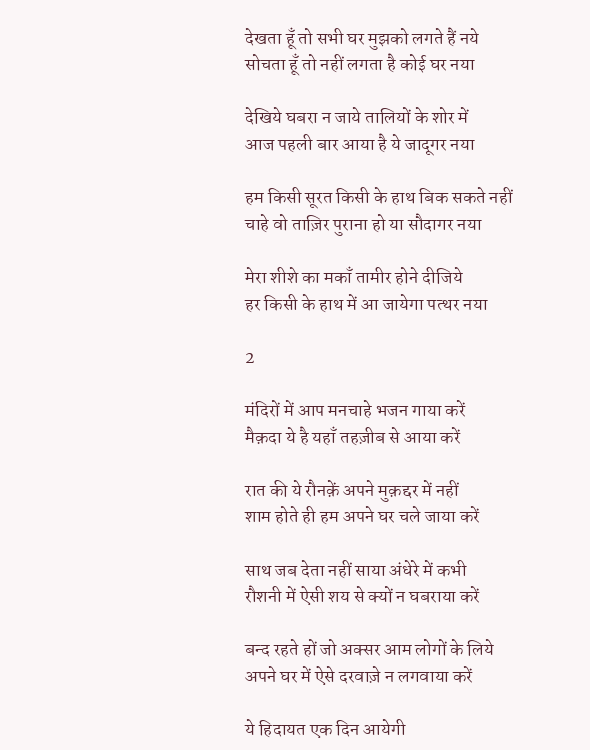देखता हूँ तो सभी घर मुझको लगते हैं नये
सोचता हूँ तो नहीं लगता है कोई घर नया

देखिये घबरा न जाये तालियों के शोर में
आज पहली बार आया है ये जादूगर नया

हम किसी सूरत किसी के हाथ बिक सकते नहीं
चाहे वो ताज़िर पुराना हो या सौदागर नया

मेरा शीशे का मकाँ तामीर होने दीजिये
हर किसी के हाथ में आ जायेगा पत्थर नया

2

मंदिरों में आप मनचाहे भजन गाया करें
मैक़दा ये है यहाँ तहज़ीब से आया करें

रात की ये रौनक़ें अपने मुक़द्दर में नहीं
शाम होते ही हम अपने घर चले जाया करें

साथ जब देता नहीं साया अंधेरे में कभी
रौशनी में ऐसी शय से क्यों न घबराया करें

बन्द रहते हों जो अक्सर आम लोगों के लिये
अपने घर में ऐसे दरवाज़े न लगवाया करें

ये हिदायत एक दिन आयेगी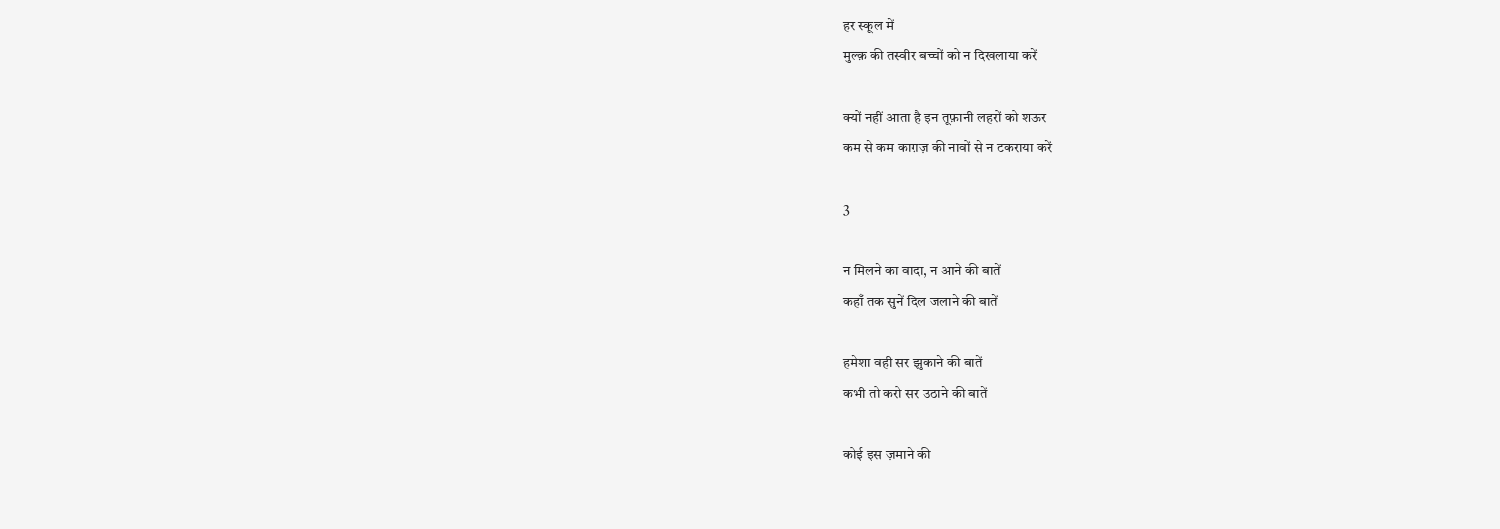हर स्कूल में
मुल्क़ की तस्वीर बच्चों को न दिखलाया करें

क्यों नहीं आता है इन तूफ़ानी लहरों को शऊर
कम से कम काग़ज़ की नावों से न टकराया करें

3

न मिलने का वादा, न आने की बातें
कहाँ तक सुनें दिल जलाने की बातें

हमेशा वही सर झुकाने की बातें
कभी तो करो सर उठाने की बातें

कोई इस ज़माने की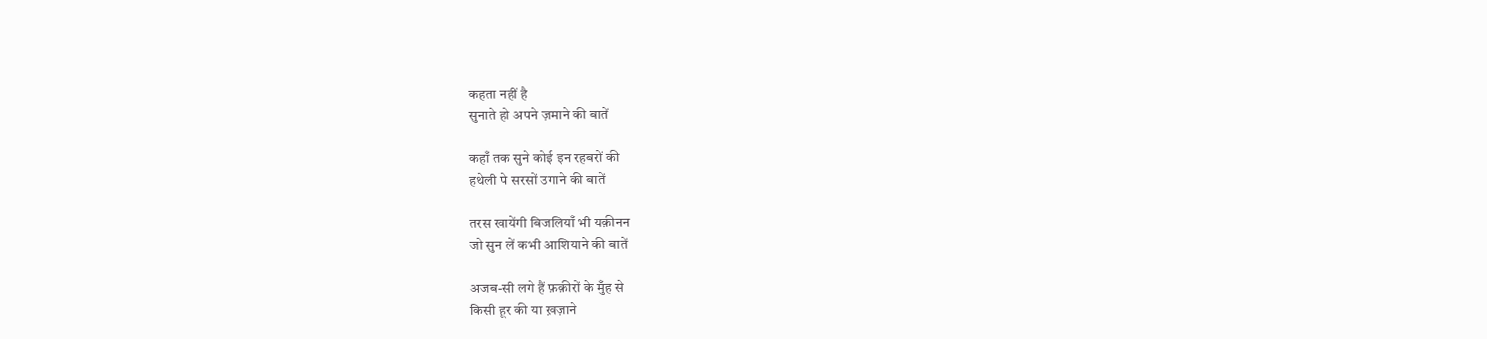कहता नहीं है
सुनाते हो अपने ज़माने की बातें

कहाँ तक सुने कोई इन रहबरों की
हथेली पे सरसों उगाने की बातें

तरस खायेंगी बिजलियाँ भी यक़ीनन
जो सुन लें कभी आशियाने की बातें

अजब-सी लगे हैं फ़क़ीरों के मुँह से
किसी हूर की या ख़ज़ाने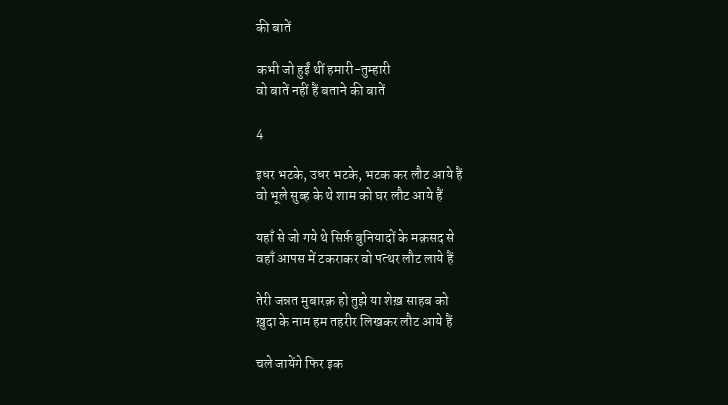की बातें

कभी जो हुईं थीं हमारी-तुम्हारी
वो बातें नहीं हैं बताने की बातें

4

इधर भटके, उधर भटके, भटक कर लौट आये हैं
वो भूले सुब्ह के थे शाम को घर लौट आये हैं

यहाँ से जो गये थे सिर्फ़ बुनियादों के मक़सद से
वहाँ आपस में टकराकर वो पत्थर लौट लाये हैं

तेरी जन्नत मुबारक़ हो तुझे या शेख़ साहब को
ख़ुदा के नाम हम तहरीर लिखकर लौट आये हैं

चले जायेंगे फिर इक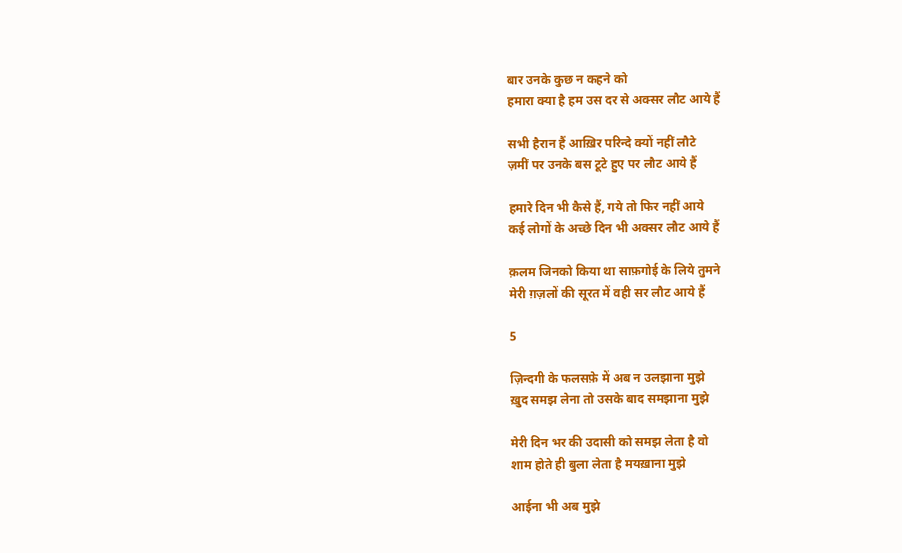बार उनके कुछ न कहने को
हमारा क्या है हम उस दर से अक्सर लौट आये हैं

सभी हैरान हैं आख़िर परिन्दे क्यों नहीं लौटे
ज़मीं पर उनके बस टूटे हुए पर लौट आये हैं

हमारे दिन भी कैसे हैं, गये तो फिर नहीं आये
कई लोगों के अच्छे दिन भी अक्सर लौट आये हैं

क़लम जिनको किया था साफ़गोई के लिये तुमने
मेरी ग़ज़लों की सूरत में वही सर लौट आये हैं

5

ज़िन्दगी के फलसफ़े में अब न उलझाना मुझे
ख़ुद समझ लेना तो उसके बाद समझाना मुझे

मेरी दिन भर की उदासी को समझ लेता है वो
शाम होते ही बुला लेता है मयख़ाना मुझे

आईना भी अब मुझे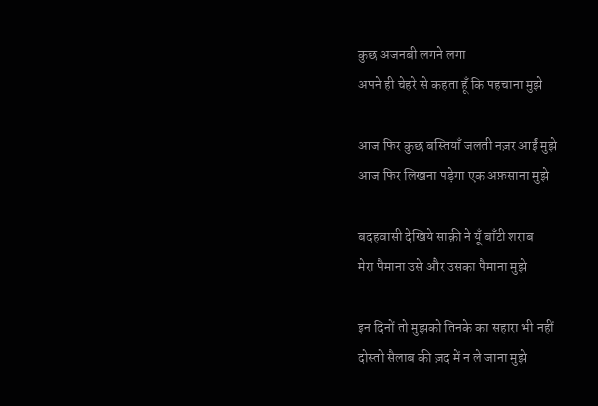कुछ अजनबी लगने लगा
अपने ही चेहरे से कहता हूँ कि पहचाना मुझे

आज फिर कुछ बस्तियाँ जलती नज़र आईं मुझे
आज फिर लिखना पड़ेगा एक अफ़साना मुझे

बदहवासी देखिये साक़ी ने यूँ बाँटी शराब
मेरा पैमाना उसे और उसका पैमाना मुझे

इन दिनों तो मुझको तिनके का सहारा भी नहीं
दोस्तो सैलाब की ज़द में न ले जाना मुझे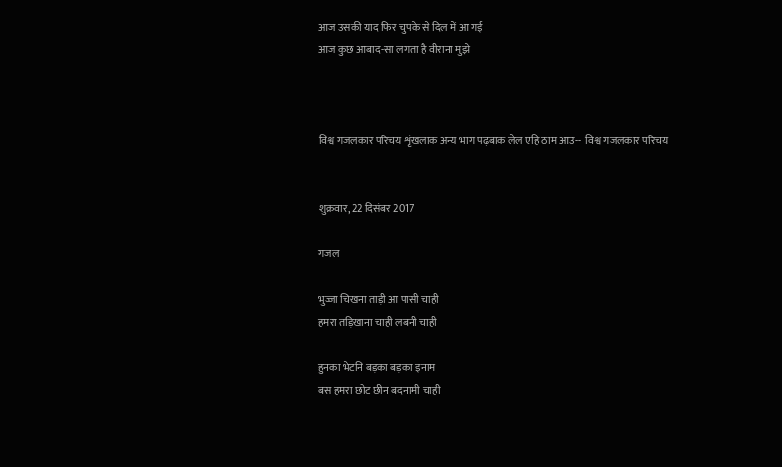आज उसकी याद फिर चुपके से दिल में आ गई
आज कुछ आबाद-सा लगता है वीराना मुझे



विश्व गजलकार परिचय शृंखलाक अन्य भाग पढ़बाक लेल एहि ठाम आउ--  विश्व गजलकार परिचय


शुक्रवार, 22 दिसंबर 2017

गजल

भुज्जा चिखना ताड़ी आ पासी चाही
हमरा तड़िखाना चाही लबनी चाही

हुनका भेटनि बड़का बड़का इनाम
बस हमरा छोट छीन बदनामी चाही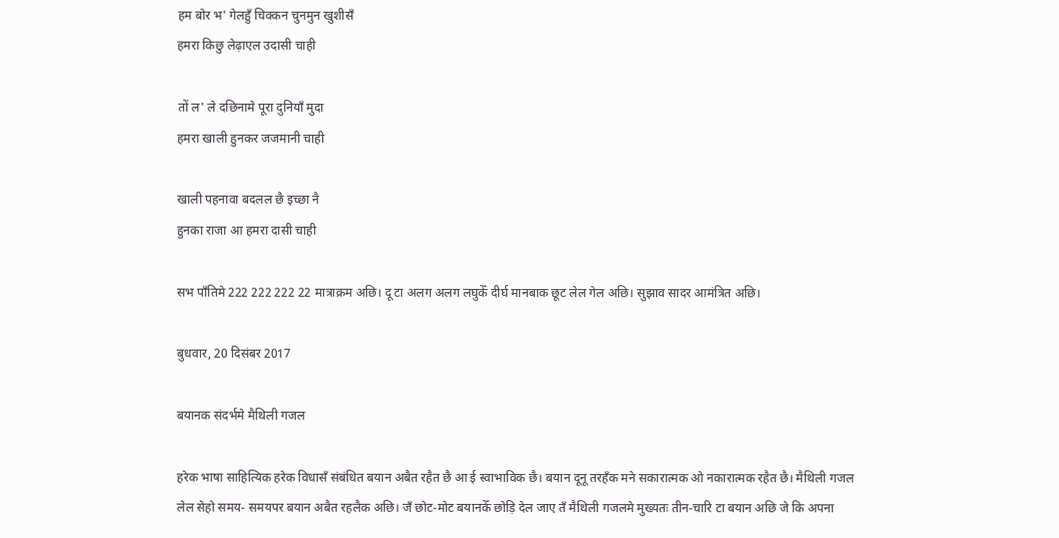हम बोर भ' गेलहुँ चिक्कन चुनमुन खुशीसँ
हमरा किछु लेढ़ाएल उदासी चाही

तों ल' ले दछिनामे पूरा दुनियाँ मुदा
हमरा खाली हुनकर जजमानी चाही

खाली पहनावा बदलल छै इच्छा नै
हुनका राजा आ हमरा दासी चाही

सभ पाँतिमे 222 222 222 22 मात्राक्रम अछि। दू टा अलग अलग लघुकेँ दीर्घ मानबाक छूट लेल गेल अछि। सुझाव सादर आमंत्रित अछि।

बुधवार, 20 दिसंबर 2017

बयानक संदर्भमे मैथिली गजल

हरेक भाषा साहित्यिक हरेक विधासँ संबंधित बयान अबैत रहैत छै आ ई स्वाभाविक छै। बयान दूनू तरहँक मने सकारात्मक ओ नकारात्मक रहैत छै। मैथिली गजल लेल सेहो समय- समयपर बयान अबैत रहलैक अछि। जँ छोट-मोट बयानकेँ छोड़ि देल जाए तँ मैथिली गजलमे मुख्यतः तीन-चारि टा बयान अछि जे कि अपना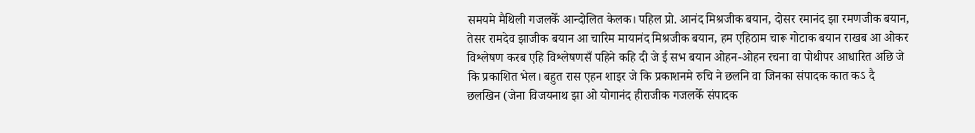समयमे मैथिली गजलकेँ आन्दोलित केलक। पहिल प्रो. आनंद मिश्रजीक बयान, दोसर रमानंद झा रमणजीक बयान, तेसर रामदेव झाजीक बयान आ चारिम मायानंद मिश्रजीक बयान, हम एहिठाम चारू गोटाक बयान राखब आ ओकर विश्लेषण करब एहि विश्लेषणसँ पहिने कहि दी जे ई सभ बयान ओहन-ओहन रचना वा पोथीपर आधारित अछि जे कि प्रकाशित भेल। बहुत रास एहन शाइर जे कि प्रकाशनमे रुचि ने छलनि वा जिनका संपादक कात कऽ दै छलखिन (जेना विजयनाथ झा ओ योगानंद हीराजीक गजलकेँ संपादक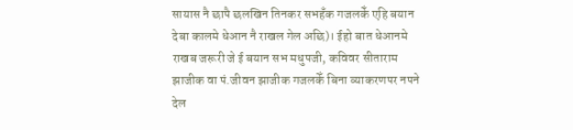सायास नै छापै छलखिन तिनकर सभहँक गजलकेँ एहि बयान देबा कालमे धेआन नै राखल गेल अछि)। ईहो बात धेआनमे राखब जरूरी जे ई बयान सभ मधुपजी, कविवर सीताराम झाजीक वा पं.जीवन झाजीक गजलकेँ बिना व्याकरणपर नपने देल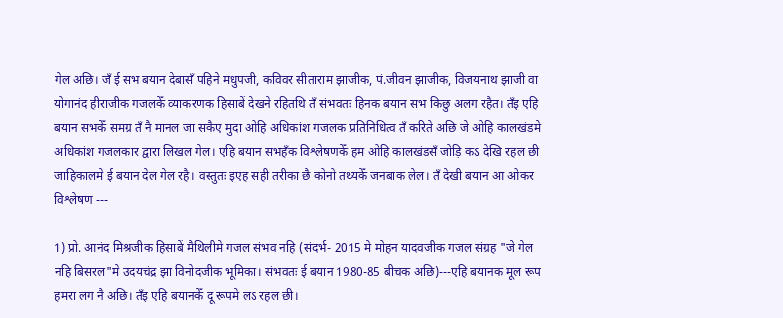गेल अछि। जँ ई सभ बयान देबासँ पहिने मधुपजी, कविवर सीताराम झाजीक, पं.जीवन झाजीक, विजयनाथ झाजी वा योगानंद हीराजीक गजलकेँ व्याकरणक हिसाबें देखने रहितथि तँ संभवतः हिनक बयान सभ किछु अलग रहैत। तँइ एहि बयान सभकेँ समग्र तँ नै मानल जा सकैए मुदा ओहि अधिकांश गजलक प्रतिनिधित्व तँ करिते अछि जे ओहि कालखंडमे अधिकांश गजलकार द्वारा लिखल गेल। एहि बयान सभहँक विश्लेषणकेँ हम ओहि कालखंडसँ जोड़ि कऽ देखि रहल छी जाहिकालमे ई बयान देल गेल रहै। वस्तुतः इएह सही तरीका छै कोनो तथ्यकेँ जनबाक लेल। तँ देखी बयान आ ओकर विश्लेषण ---

1) प्रो. आनंद मिश्रजीक हिसाबें मैथिलीमे गजल संभव नहि (संदर्भ- 2015 मे मोहन यादवजीक गजल संग्रह "जे गेल नहि बिसरल"मे उदयचंद्र झा विनोदजीक भूमिका। संभवतः ई बयान 1980-85 बीचक अछि)---एहि बयानक मूल रूप हमरा लग नै अछि। तँइ एहि बयानकेँ दू रूपमे लऽ रहल छी।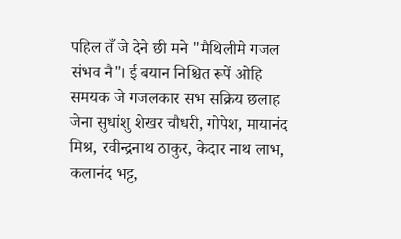पहिल तँ जे देने छी मने "मैथिलीमे गजल संभव नै"। ई बयान निश्चित रूपें ओहि समयक जे गजलकार सभ सक्रिय छलाह जेना सुधांशु शेखर चौधरी, गोपेश, मायानंद मिश्र, रवीन्द्रनाथ ठाकुर, केदार नाथ लाभ, कलानंद भट्ट,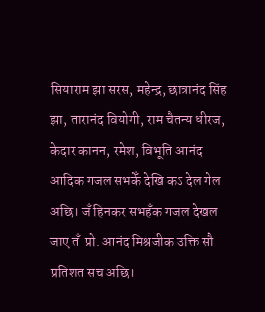सियाराम झा सरस, महेन्द्र, छात्रानंद सिंह झा, तारानंद वियोगी, राम चैतन्य धीरज, केदार कानन, रमेश, विभूति आनंद आदिक गजल सभकेँ देखि कऽ देल गेल अछि। जँ हिनकर सभहँक गजल देखल जाए तँ  प्रो. आनंद मिश्रजीक उक्ति सौ प्रतिशत सच अछि।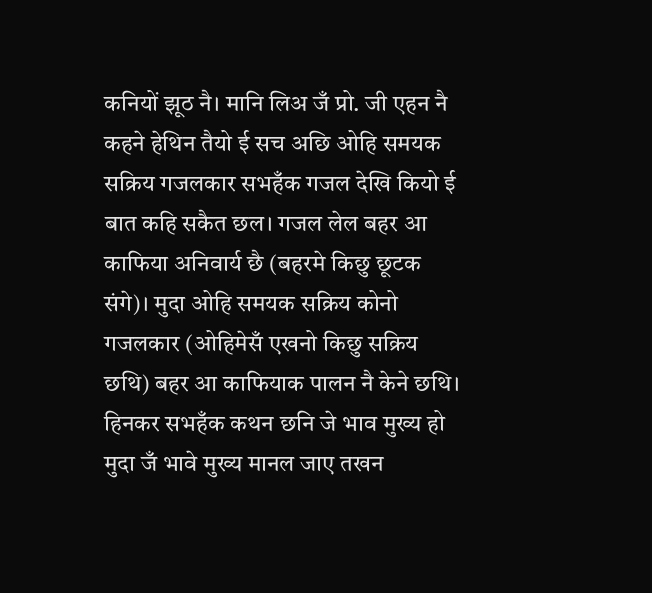कनियों झूठ नै। मानि लिअ जँ प्रो. जी एहन नै कहने हेथिन तैयो ई सच अछि ओहि समयक सक्रिय गजलकार सभहँक गजल देखि कियो ई बात कहि सकैत छल। गजल लेल बहर आ काफिया अनिवार्य छै (बहरमे किछु छूटक संगे)। मुदा ओहि समयक सक्रिय कोनो गजलकार (ओहिमेसँ एखनो किछु सक्रिय छथि) बहर आ काफियाक पालन नै केने छथि। हिनकर सभहँक कथन छनि जे भाव मुख्य हो मुदा जँ भावे मुख्य मानल जाए तखन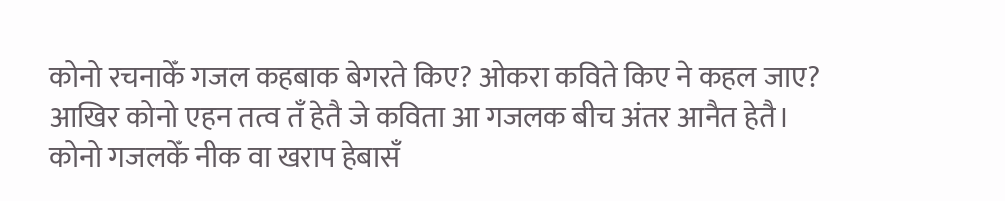कोनो रचनाकेँ गजल कहबाक बेगरते किए? ओकरा कविते किए ने कहल जाए? आखिर कोनो एहन तत्व तँ हेतै जे कविता आ गजलक बीच अंतर आनैत हेतै। कोनो गजलकेँ नीक वा खराप हेबासँ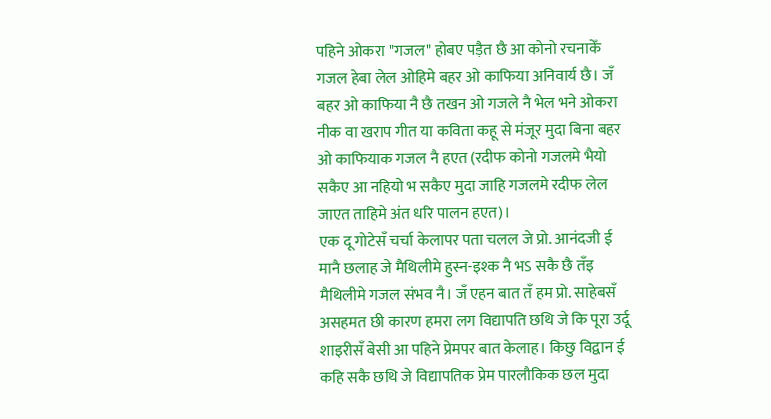पहिने ओकरा "गजल" होबए पड़ैत छै आ कोनो रचनाकेँ गजल हेबा लेल ओहिमे बहर ओ काफिया अनिवार्य छै। जँ बहर ओ काफिया नै छै तखन ओ गजले नै भेल भने ओकरा नीक वा खराप गीत या कविता कहू से मंजूर मुदा बिना बहर ओ काफियाक गजल नै हएत (रदीफ कोनो गजलमे भैयो सकैए आ नहियो भ सकैए मुदा जाहि गजलमे रदीफ लेल जाएत ताहिमे अंत धरि पालन हएत)।
एक दू गोटेसँ चर्चा केलापर पता चलल जे प्रो. आनंदजी ई मानै छलाह जे मैथिलीमे हुस्न-इश्क नै भऽ सकै छै तँइ मैथिलीमे गजल संभव नै। जँ एहन बात तँ हम प्रो. साहेबसँ असहमत छी कारण हमरा लग विद्यापति छथि जे कि पूरा उर्दू शाइरीसँ बेसी आ पहिने प्रेमपर बात केलाह। किछु विद्वान ई कहि सकै छथि जे विद्यापतिक प्रेम पारलौकिक छल मुदा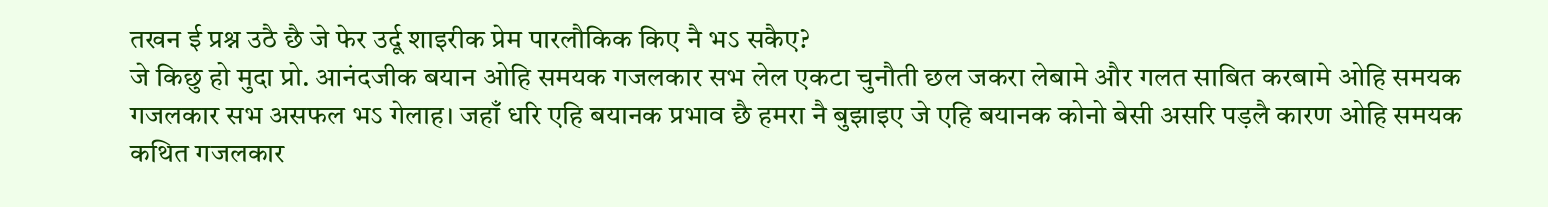तखन ई प्रश्न उठै छै जे फेर उर्दू शाइरीक प्रेम पारलौकिक किए नै भऽ सकैए?
जे किछु हो मुदा प्रो. आनंदजीक बयान ओहि समयक गजलकार सभ लेल एकटा चुनौती छल जकरा लेबामे और गलत साबित करबामे ओहि समयक गजलकार सभ असफल भऽ गेलाह। जहाँ धरि एहि बयानक प्रभाव छै हमरा नै बुझाइए जे एहि बयानक कोनो बेसी असरि पड़लै कारण ओहि समयक कथित गजलकार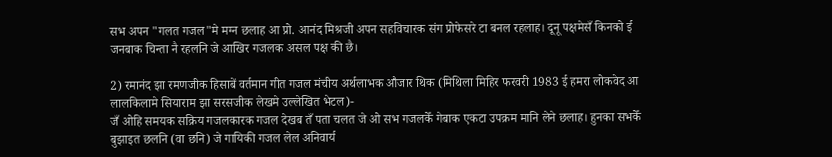सभ अपन "गलत गजल"मे मग्न छलाह आ प्रो. आनंद मिश्रजी अपन सहविचारक संग प्रोफेसरे टा बनल रहलाह। दूनू पक्षमेसँ किनको ई जनबाक चिन्ता नै रहलनि जे आखिर गजलक असल पक्ष की छै।

2) रमानंद झा रमणजीक हिसाबें वर्तमान गीत गजल मंचीय अर्थलाभक औजार थिक (मिथिला मिहिर फरवरी 1983 ई हमरा लोकवेद आ लालकिलामे सियाराम झा सरसजीक लेखमे उल्लेखित भेटल)-
जँ ओहि समयक सक्रिय गजलकारक गजल देखब तँ पता चलत जे ओ सभ गजलकेँ गेबाक एकटा उपक्रम मानि लेने छलाह। हुनका सभकेँ बुझाइत छलनि (वा छनि) जे गायिकी गजल लेल अनिवार्य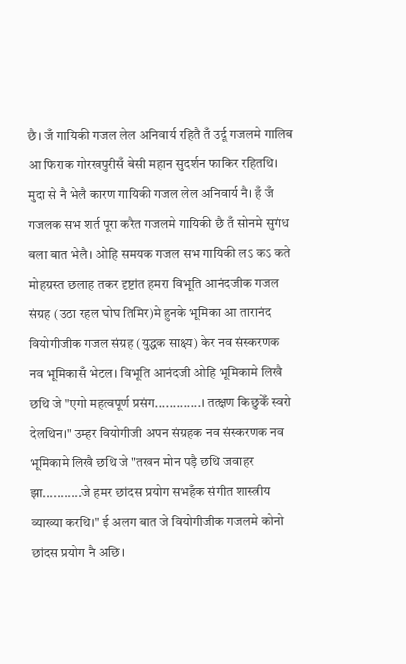छै। जँ गायिकी गजल लेल अनिवार्य रहितै तँ उर्दू गजलमे गालिब आ फिराक गोरखपुरीसँ बेसी महान सुदर्शन फाकिर रहितथि। मुदा से नै भेलै कारण गायिकी गजल लेल अनिवार्य नै। हँ जँ गजलक सभ शर्त पूरा करैत गजलमे गायिकी छै तँ सोनमे सुगंध बला बात भेलै। ओहि समयक गजल सभ गायिकी लऽ कऽ कते मोहग्रस्त छलाह तकर दृष्टांत हमरा विभूति आनंदजीक गजल संग्रह (उठा रहल घोघ तिमिर)मे हुनके भूमिका आ तारानंद वियोगीजीक गजल संग्रह (युद्धक साक्ष्य) केर नव संस्करणक नव भूमिकासँ भेटल। विभूति आनंदजी ओहि भूमिकामे लिखै छथि जे "एगो महत्वपूर्ण प्रसंग.............। तत्क्षण किछुकेँ स्वरो देलथिन।" उम्हर वियोगीजी अपन संग्रहक नव संस्करणक नव भूमिकामे लिखै छथि जे "तखन मोन पड़ै छथि जवाहर झा...........जे हमर छांदस प्रयोग सभहँक संगीत शास्त्रीय व्याख्या करथि।" ई अलग बात जे वियोगीजीक गजलमे कोनो छांदस प्रयोग नै अछि।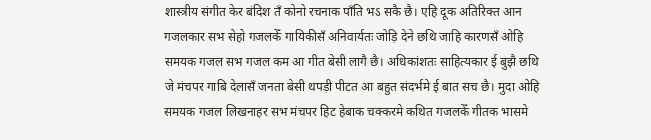शास्त्रीय संगीत केर बंदिश तँ कोनो रचनाक पाँति भऽ सकै छै। एहि दूक अतिरिक्त आन गजलकार सभ सेहो गजलकेँ गायिकीसँ अनिवार्यतः जोड़ि देने छथि जाहि कारणसँ ओहि समयक गजल सभ गजल कम आ गीत बेसी लागै छै। अधिकांशतः साहित्यकार ई बुझै छथि जे मंचपर गाबि देलासँ जनता बेसी थपड़ी पीटत आ बहुत संदर्भमे ई बात सच छै। मुदा ओहि समयक गजल लिखनाहर सभ मंचपर हिट हेबाक चक्करमे कथित गजलकेँ गीतक भासमे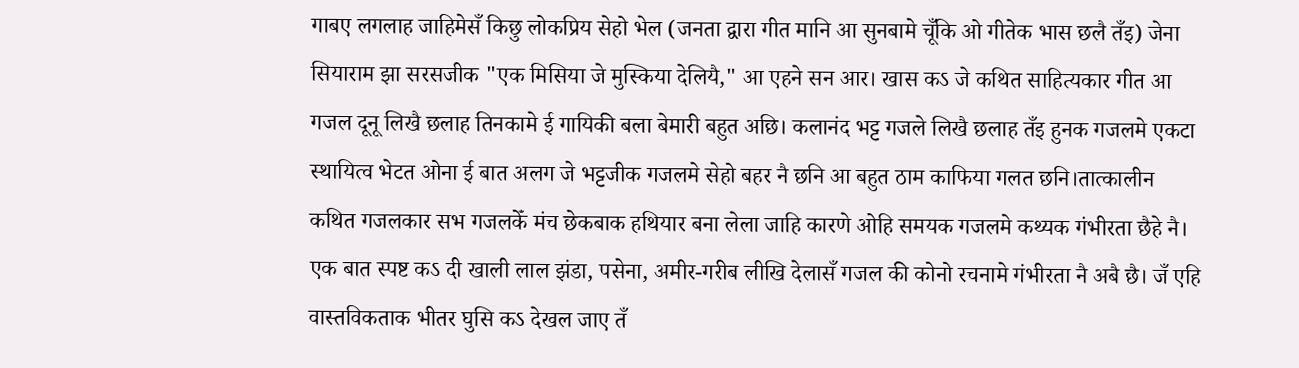गाबए लगलाह जाहिमेसँ किछु लोकप्रिय सेहो भेल (जनता द्वारा गीत मानि आ सुनबामे चूँकि ओ गीतेक भास छलै तँइ) जेना सियाराम झा सरसजीक "एक मिसिया जे मुस्किया देलियै," आ एहने सन आर। खास कऽ जे कथित साहित्यकार गीत आ गजल दूनू लिखै छलाह तिनकामे ई गायिकी बला बेमारी बहुत अछि। कलानंद भट्ट गजले लिखै छलाह तँइ हुनक गजलमे एकटा स्थायित्व भेटत ओना ई बात अलग जे भट्टजीक गजलमे सेहो बहर नै छनि आ बहुत ठाम काफिया गलत छनि।तात्कालीन कथित गजलकार सभ गजलकेँ मंच छेकबाक हथियार बना लेला जाहि कारणे ओहि समयक गजलमे कथ्यक गंभीरता छैहे नै। एक बात स्पष्ट कऽ दी खाली लाल झंडा, पसेना, अमीर-गरीब लीखि देलासँ गजल की कोनो रचनामे गंभीरता नै अबै छै। जँ एहि वास्तविकताक भीतर घुसि कऽ देखल जाए तँ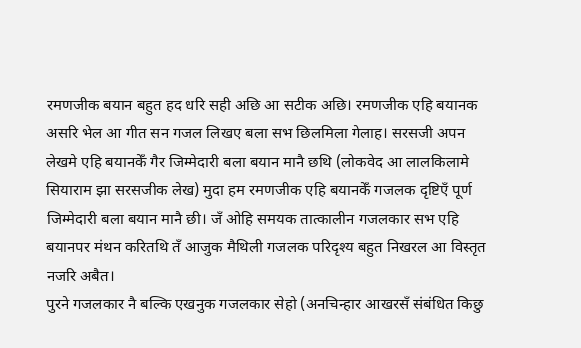रमणजीक बयान बहुत हद धरि सही अछि आ सटीक अछि। रमणजीक एहि बयानक असरि भेल आ गीत सन गजल लिखए बला सभ छिलमिला गेलाह। सरसजी अपन लेखमे एहि बयानकेँ गैर जिम्मेदारी बला बयान मानै छथि (लोकवेद आ लालकिलामे सियाराम झा सरसजीक लेख) मुदा हम रमणजीक एहि बयानकेँ गजलक दृष्टिएँ पूर्ण जिम्मेदारी बला बयान मानै छी। जँ ओहि समयक तात्कालीन गजलकार सभ एहि बयानपर मंथन करितथि तँ आजुक मैथिली गजलक परिदृश्य बहुत निखरल आ विस्तृत नजरि अबैत।
पुरने गजलकार नै बल्कि एखनुक गजलकार सेहो (अनचिन्हार आखरसँ संबंधित किछु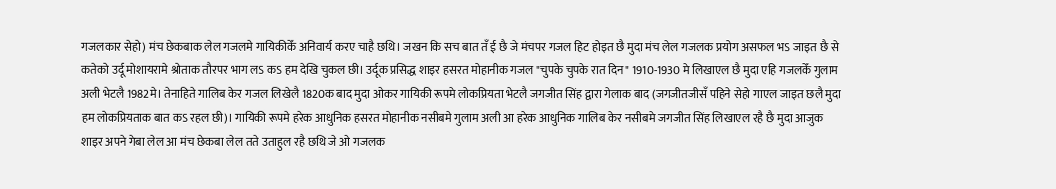गजलकार सेहो) मंच छेकबाक लेल गजलमे गायिकीकेँ अनिवार्य करए चाहै छथि। जखन कि सच बात तँ ई छै जे मंचपर गजल हिट होइत छै मुदा मंच लेल गजलक प्रयोग असफल भऽ जाइत छै से कतेको उर्दू मोशायरामे श्रोताक तौरपर भाग लऽ कऽ हम देखि चुकल छी। उर्दूक प्रसिद्ध शाइर हसरत मोहानीक गजल "चुपके चुपके रात दिन" 1910-1930 मे लिखाएल छै मुदा एहि गजलकेँ गुलाम अली भेटलै 1982मे। तेनाहिते गालिब केर गजल लिखेलै 1820क बाद मुदा ओकर गायिकी रूपमे लोकप्रियता भेटलै जगजीत सिंह द्वारा गेलाक बाद (जगजीतजीसँ पहिने सेहो गाएल जाइत छलै मुदा हम लोकप्रियताक बात कऽ रहल छी)। गायिकी रूपमे हरेक आधुनिक हसरत मोहानीक नसीबमे गुलाम अली आ हरेक आधुनिक गालिब केर नसीबमे जगजीत सिंह लिखाएल रहै छै मुदा आजुक शाइर अपने गेबा लेल आ मंच छेकबा लेल तते उताहुल रहै छथि जे ओ गजलक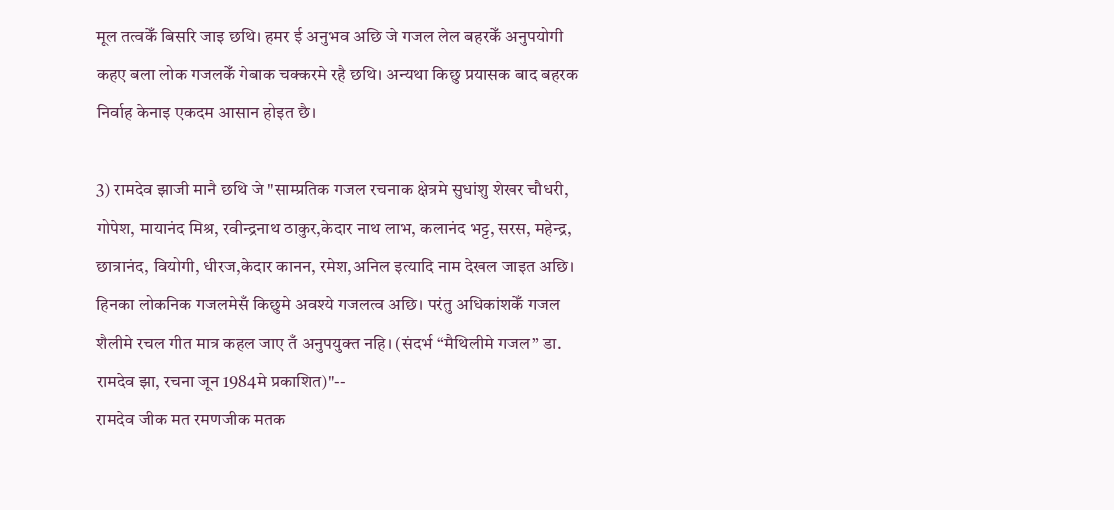मूल तत्वकेँ बिसरि जाइ छथि। हमर ई अनुभव अछि जे गजल लेल बहरकेँ अनुपयोगी कहए बला लोक गजलकेँ गेबाक चक्करमे रहै छथि। अन्यथा किछु प्रयासक बाद बहरक निर्वाह केनाइ एकदम आसान होइत छै।

3) रामदेव झाजी मानै छथि जे "साम्प्रतिक गजल रचनाक क्षेत्रमे सुधांशु शेखर चौधरी, गोपेश, मायानंद मिश्र, रवीन्द्रनाथ ठाकुर,केदार नाथ लाभ, कलानंद भट्ट, सरस, महेन्द्र, छात्रानंद, वियोगी, धीरज,केदार कानन, रमेश,अनिल इत्यादि नाम देखल जाइत अछि। हिनका लोकनिक गजलमेसँ किछुमे अवश्ये गजलत्व अछि। परंतु अधिकांशकेँ गजल शैलीमे रचल गीत मात्र कहल जाए तँ अनुपयुक्त नहि। (संदर्भ “मैथिलीमे गजल” डा. रामदेव झा, रचना जून 1984मे प्रकाशित)"--
रामदेव जीक मत रमणजीक मतक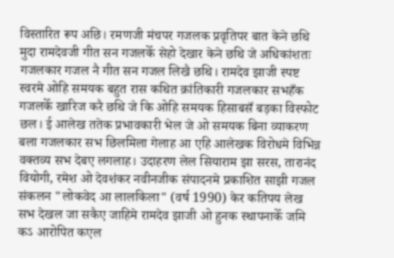विस्तारित रूप अछि। रमणजी मंचपर गजलक प्रवृतिपर बात केने छथि मुदा रामदेवजी गीत सन गजलकेँ सेहो देखार केने छथि जे अधिकांशतः गजलकार गजल नै गीत सन गजल लिखै छथि। रामदेव झाजी स्पष्ट स्वरमे ओहि समयक बहुत रास कथित क्रांतिकारी गजलकार सभहँक गजलकेँ खारिज करै छथि जे कि ओहि समयक हिसाबसँ बड़का विस्फोट छल। ई आलेख ततेक प्रभावकारी भेल जे ओ समयक बिना व्याकरण बला गजलकार सभ छिलमिला गेलाह आ एहि आलेखक विरोधमे विभिन्न वक्तव्य सभ देबए लगलाह। उदाहरण लेल सियाराम झा सरस, तारानंद वियोगी, रमेश ओ देवशंकर नवीनजीक संपादनमे प्रकाशित साझी गजल संकलन "लोकवेद आ लालकिला" (वर्ष 1990) केर कतिपय लेख सभ देखल जा सकैए जाहिमे रामदेव झाजी ओ हुनक स्थापनाकेँ जमि कऽ आरोपित कएल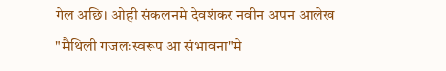गेल अछि। ओही संकलनमे देवशंकर नवीन अपन आलेख "मैथिली गजलःस्वरूप आ संभावना"मे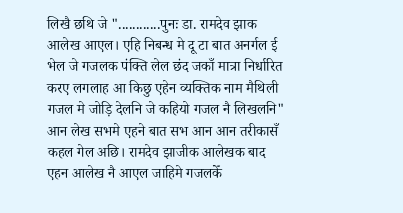लिखै छथि जे "............पुनः डा. रामदेव झाक आलेख आएल। एहि निबन्ध मे दू टा बात अनर्गल ई भेल जे गजलक पंक्ति लेल छंद जकाँ मात्रा निर्धारित करए लगलाह आ किछु एहेन व्यक्तिक नाम मैथिली गजल मे जोड़ि देलनि जे कहियो गजल नै लिखलनि"
आन लेख सभमे एहने बात सभ आन आन तरीकासँ कहल गेल अछि। रामदेव झाजीक आलेखक बाद एहन आलेख नै आएल जाहिमे गजलकेँ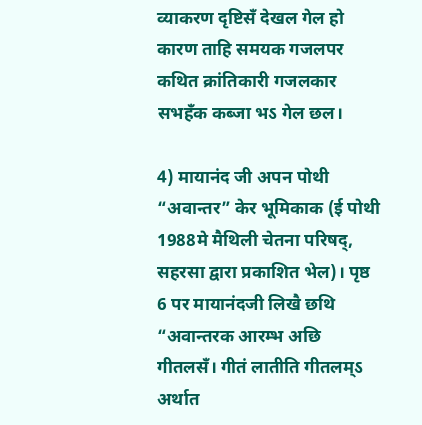व्याकरण दृष्टिसँ देखल गेल हो कारण ताहि समयक गजलपर कथित क्रांतिकारी गजलकार सभहँक कब्जा भऽ गेल छल।

4) मायानंद जी अपन पोथी “अवान्तर” केर भूमिकाक (ई पोथी 1988मे मैथिली चेतना परिषद्, सहरसा द्वारा प्रकाशित भेल)। पृष्ठ 6 पर मायानंदजी लिखै छथि “अवान्तरक आरम्भ अछि गीतलसँ। गीतं लातीति गीतलम्ऽ अर्थात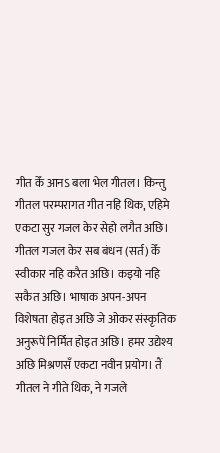गीत केँ आनऽ बला भेल गीतल। किन्तु गीतल परम्परागत गीत नहि थिक, एहिमे एकटा सुर गजल केर सेहो लगैत अछि। गीतल गजल केर सब बंधन (सर्त) केँ स्वीकार नहि करैत अछि। कइयो नहि सकैत अछि। भाषाक अपन-अपन विशेषता होइत अछि जे ओकर संस्कृतिक अनुरूपें निर्मित होइत अछि। हमर उद्येश्य अछि मिश्रणसँ एकटा नवीन प्रयोग। तैं गीतल ने गीते थिक, ने गजले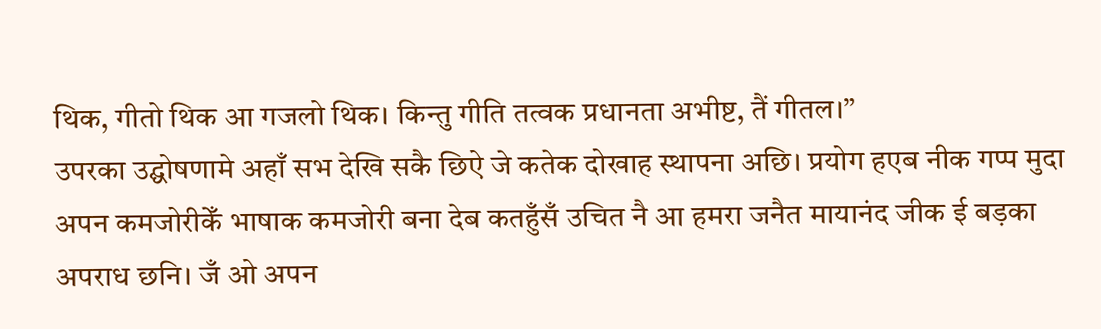थिक, गीतो थिक आ गजलो थिक। किन्तु गीति तत्वक प्रधानता अभीष्ट, तैं गीतल।”
उपरका उद्घोषणामे अहाँ सभ देखि सकै छिऐ जे कतेक दोखाह स्थापना अछि। प्रयोग हएब नीक गप्प मुदा अपन कमजोरीकेँ भाषाक कमजोरी बना देब कतहुँसँ उचित नै आ हमरा जनैत मायानंद जीक ई बड़का अपराध छनि। जँ ओ अपन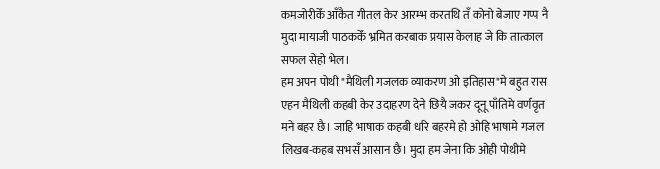कमजोरीकेँ आँकैत गीतल केर आरम्भ करतथि तँ कोनो बेजाए गप्प नै मुदा मायाजी पाठककेँ भ्रमित करबाक प्रयास केलाह जे कि तात्काल सफल सेहो भेल।
हम अपन पोथी "मैथिली गजलक व्याकरण ओ इतिहास"मे बहुत रास एहन मैथिली कहबी केर उदाहरण देने छियै जकर दूनू पाँतिमे वर्णवृत मने बहर छै। जाहि भाषाक कहबी धरि बहरमे हो ओहि भाषामे गजल लिखब-कहब सभसँ आसान छै। मुदा हम जेना कि ओही पोथीमे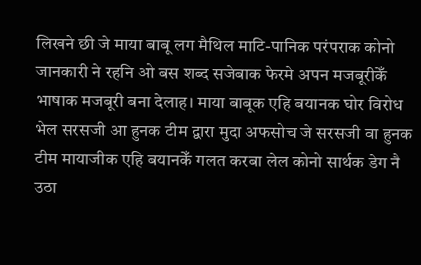लिखने छी जे माया बाबू लग मैथिल माटि-पानिक परंपराक कोनो जानकारी ने रहनि ओ बस शब्द सजेबाक फेरमे अपन मजबूरीकेँ भाषाक मजबूरी बना देलाह। माया बाबूक एहि बयानक घोर विरोध भेल सरसजी आ हुनक टीम द्वारा मुदा अफसोच जे सरसजी वा हुनक टीम मायाजीक एहि बयानकेँ गलत करबा लेल कोनो सार्थक डेग नै उठा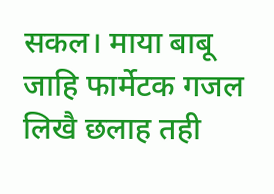सकल। माया बाबू जाहि फार्मेटक गजल लिखै छलाह तही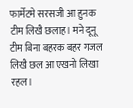फार्मेटमे सरसजी आ हुनक टीम लिखै छलाह। मने दूनू टीम बिना बहरक बहर गजल लिखै छल आ एखनो लिखा रहल।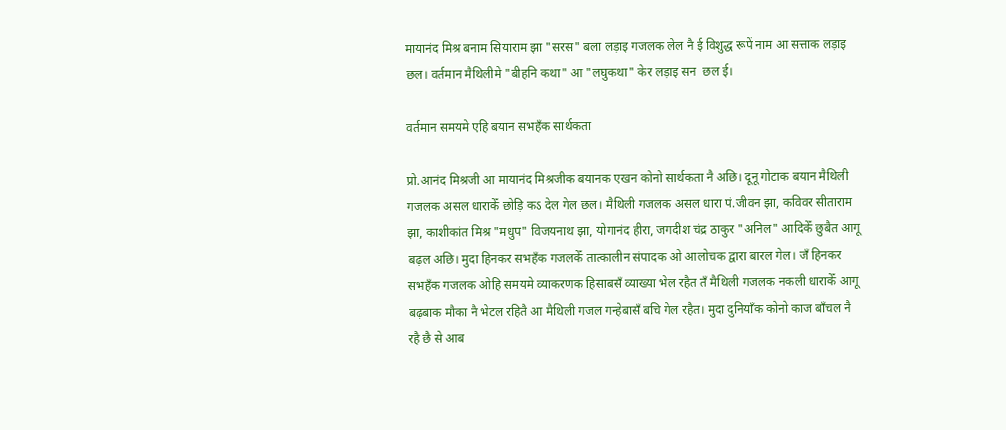मायानंद मिश्र बनाम सियाराम झा "सरस" बला लड़ाइ गजलक लेल नै ई विशुद्ध रूपें नाम आ सत्ताक लड़ाइ छल। वर्तमान मैथिलीमे "बीहनि कथा" आ "लघुकथा" केर लड़ाइ सन  छल ई।

वर्तमान समयमे एहि बयान सभहँक सार्थकता

प्रो.आनंद मिश्रजी आ मायानंद मिश्रजीक बयानक एखन कोनो सार्थकता नै अछि। दूनू गोटाक बयान मैथिली गजलक असल धाराकेँ छोड़ि कऽ देल गेल छल। मैथिली गजलक असल धारा पं.जीवन झा, कविवर सीताराम झा, काशीकांत मिश्र "मधुप" विजयनाथ झा, योगानंद हीरा, जगदीश चंद्र ठाकुर "अनिल" आदिकेँ छुबैत आगू बढ़ल अछि। मुदा हिनकर सभहँक गजलकेँ तात्कालीन संपादक ओ आलोचक द्वारा बारल गेल। जँ हिनकर सभहँक गजलक ओहि समयमे व्याकरणक हिसाबसँ व्याख्या भेल रहैत तँ मैथिली गजलक नकली धाराकेँ आगू बढ़बाक मौका नै भेटल रहितै आ मैथिली गजल गन्हेबासँ बचि गेल रहैत। मुदा दुनियाँक कोनो काज बाँचल नै रहै छै से आब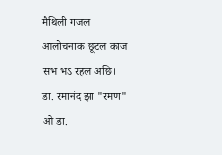मैथिली गजल आलोचनाक छूटल काज सभ भऽ रहल अछि।
डा. रमानंद झा "रमण" ओ डा.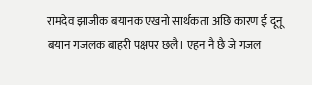रामदेव झाजीक बयानक एखनो सार्थकता अछि कारण ई दूनू बयान गजलक बाहरी पक्षपर छलै। एहन नै छै जे गजल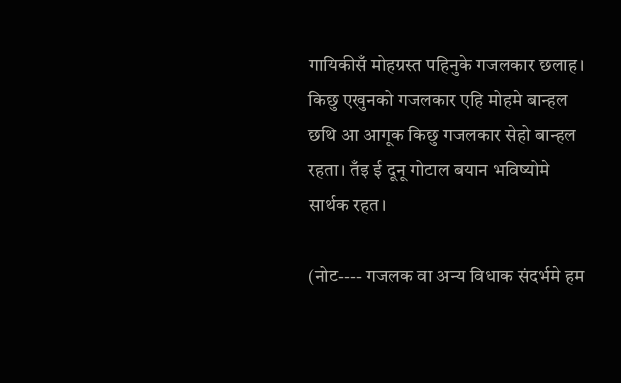गायिकीसँ मोहग्रस्त पहिनुके गजलकार छलाह। किछु एखुनको गजलकार एहि मोहमे बान्हल छथि आ आगूक किछु गजलकार सेहो बान्हल रहता। तँइ ई दूनू गोटाल बयान भविष्योमे सार्थक रहत।

(नोट---- गजलक वा अन्य विधाक संदर्भमे हम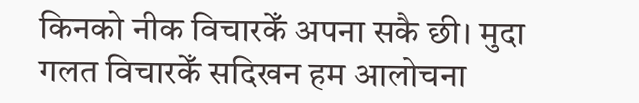किनको नीक विचारकेँ अपना सकै छी। मुदा गलत विचारकेँ सदिखन हम आलोचना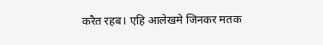करैत रहब। एहि आलेखमे जिनकर मतक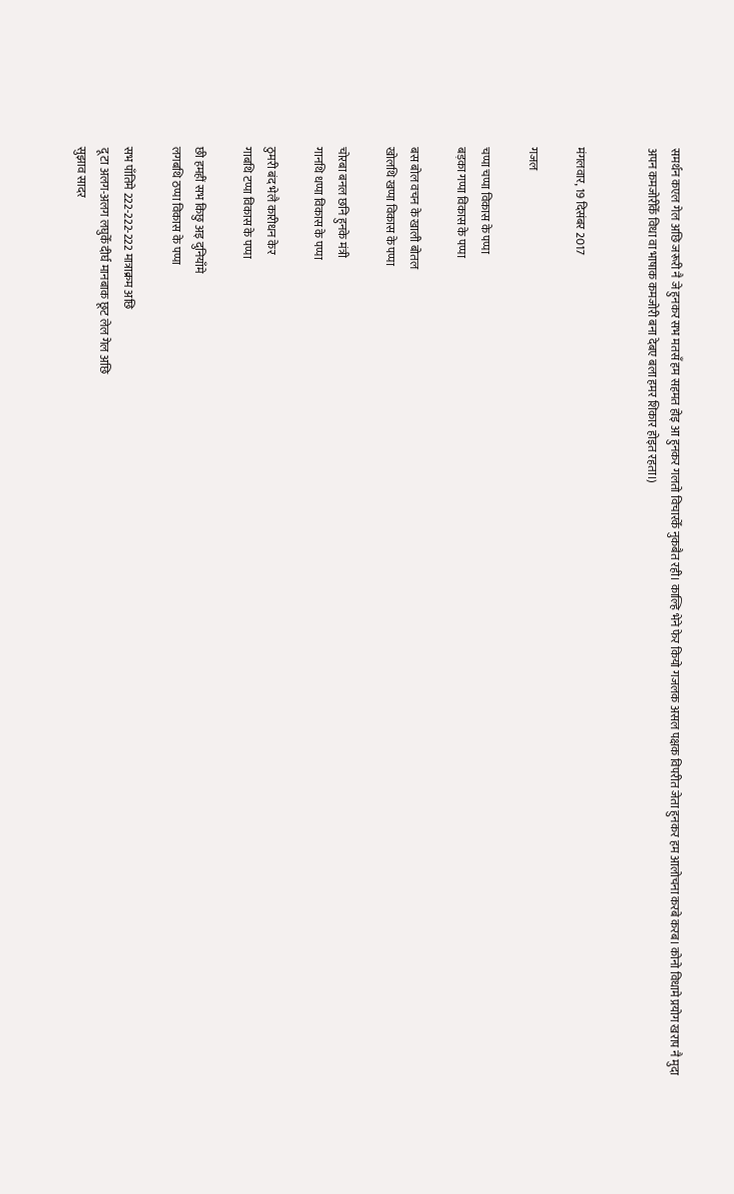समर्थन कएल गेल अछि जरूरी नै जे हुनकर सभ मतसँ हम सहमत होइ आ हुनकर गलतो विचारकेँ नुकबैत रही। काल्हि भेने फेर कियो गजलक असल पक्षक विपरीत जेता हुनकर हम आलोचना करबे करब। कोनो विधामे प्रयोग खराप नै मुदा अपन कमजोरीकेँ विधा वा भाषाक कमजोरी बना देबए बला हमर शिकार होइत रहता।)


मंगलवार, 19 दिसंबर 2017

गजल

चप्पा चप्पा विकास के पप्पा
बड़का गप्पा विकास के पप्पा

बस बोल वचन के खाली बोतल
खोलथि खप्पा विकास के पप्पा

चोरबा बनल छनि हुनके मंत्री
गानथि धप्पा विकास के पप्पा

ठुमरी बंद भेलै कारीधन केर
गाबथि टप्पा विकास के पप्पा

छी हमहीं सभ किछु अइ दुनियाँमे
लगबथि ठप्पा विकास के पप्पा

सभ पाँतिमे 222-222-222 मात्राक्रम अछि
दू टा अलग-अलग लघुकेँ दीर्घ मानबाक छूट लेल गेल अछि
सुझाव सादर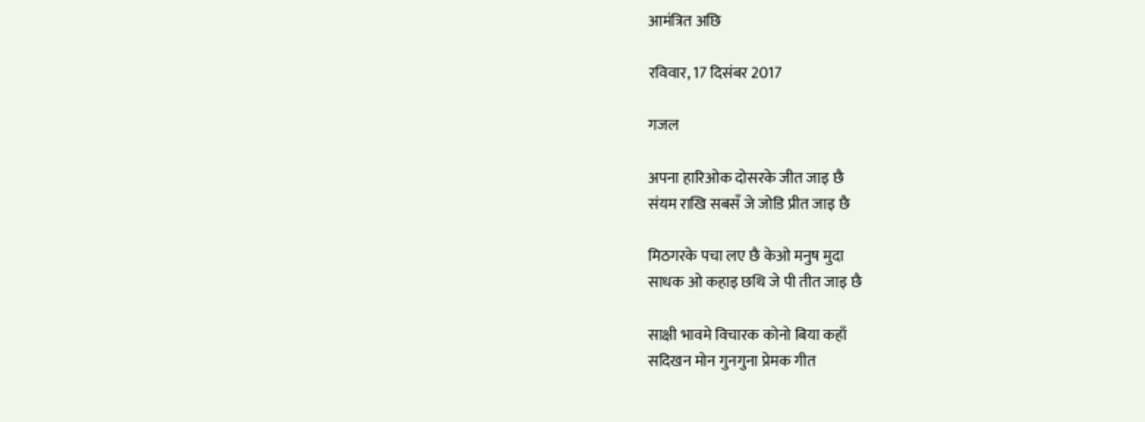आमंत्रित अछि

रविवार, 17 दिसंबर 2017

गजल

अपना हारिओक दोसरके जीत जाइ छै
संयम राखि सबसँ जे जोडि प्रीत जाइ छै

मिठगरके पचा लए छै केओ मनुष मुदा
साधक ओ कहाइ छथि जे पी तीत जाइ छै

साक्षी भावमे विचारक कोनो बिया कहाँ
सदिखन मोन गुनगुना प्रेमक गीत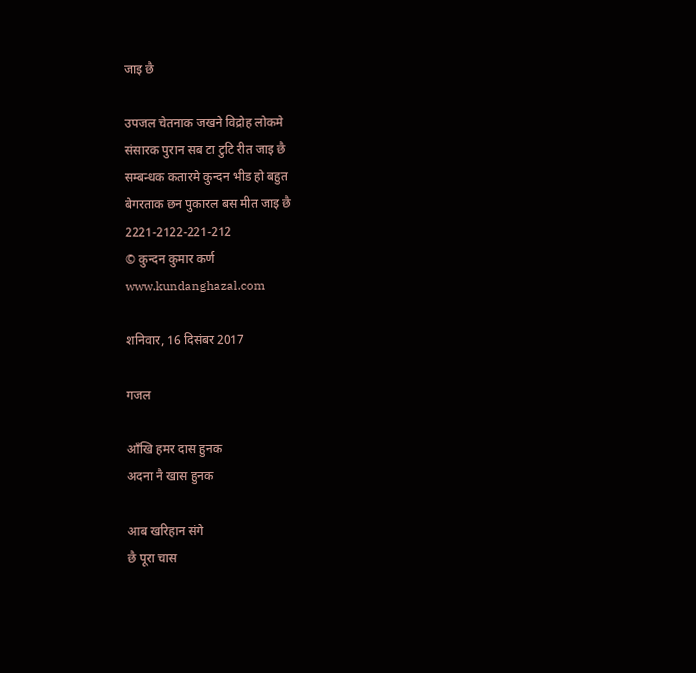जाइ छै

उपजल चेतनाक जखने विद्रोह लोकमे
संसारक पुरान सब टा टुटि रीत जाइ छै
सम्बन्धक कतारमे कुन्दन भीड हो बहुत
बेगरताक छन पुकारल बस मीत जाइ छै
2221-2122-221-212
© कुन्दन कुमार कर्ण
www.kundanghazal.com

शनिवार, 16 दिसंबर 2017

गजल

आँखि हमर दास हुनक
अदना नै खास हुनक

आब खरिहान संगे
छै पूरा चास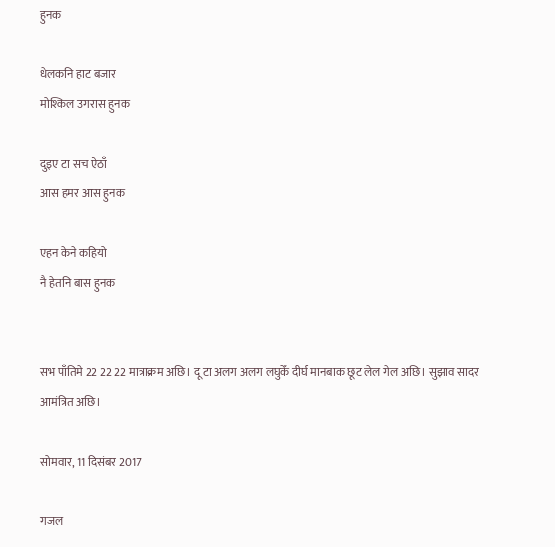हुनक

धेलकनि हाट बजार
मोश्किल उगरास हुनक

दुइए टा सच ऐठाँ
आस हमर आस हुनक

एहन केने कहियो
नै हेतनि बास हुनक


सभ पाँतिमे 22 22 22 मात्राक्रम अछि। दू टा अलग अलग लघुकेँ दीर्घ मानबाक छूट लेल गेल अछि। सुझाव सादर आमंत्रित अछि।

सोमवार, 11 दिसंबर 2017

गजल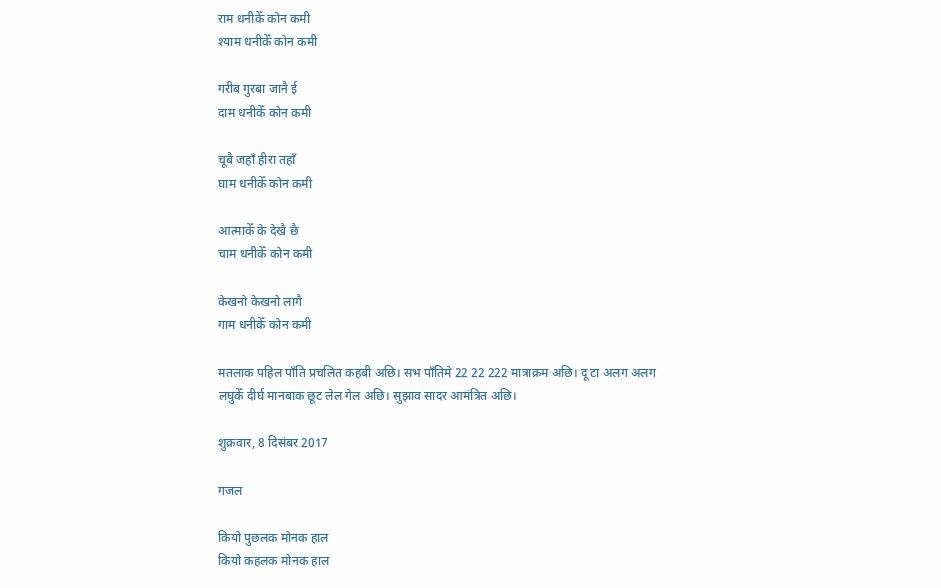राम धनीकेँ कोन कमी
श्याम धनीकेँ कोन कमी

गरीब गुरबा जानै ई
दाम धनीकेँ कोन कमी

चूबै जहाँ हीरा तहाँ
घाम धनीकेँ कोन कमी

आत्माकेँ के देखै छै
चाम धनीकेँ कोन कमी

केखनो केखनो लागै
गाम धनीकेँ कोन कमी

मतलाक पहिल पाँति प्रचलित कहबी अछि। सभ पाँतिमे 22 22 222 मात्राक्रम अछि। दू टा अलग अलग लघुकेँ दीर्घ मानबाक छूट लेल गेल अछि। सुझाव सादर आमंत्रित अछि।

शुक्रवार, 8 दिसंबर 2017

गजल

कियो पुछलक मोनक हाल
कियो कहलक मोनक हाल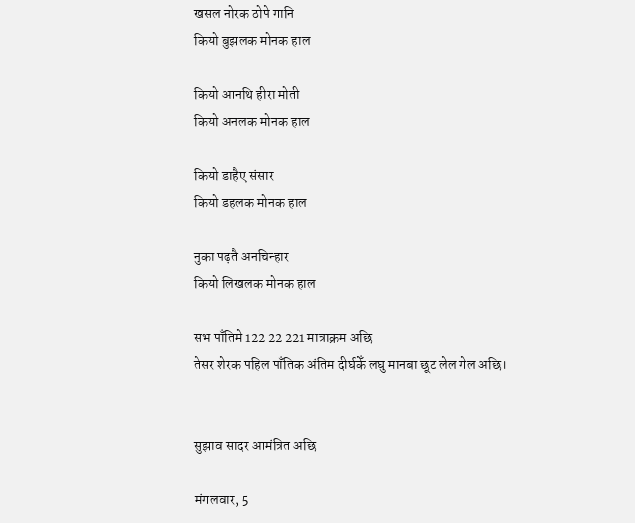खसल नोरक ठोपे गानि
कियो बुझलक मोनक हाल

कियो आनथि हीरा मोती
कियो अनलक मोनक हाल

कियो डाहैए संसार
कियो डहलक मोनक हाल

नुका पढ़तै अनचिन्हार
कियो लिखलक मोनक हाल

सभ पाँतिमे 122 22 221 मात्राक्रम अछि
तेसर शेरक पहिल पाँतिक अंतिम दीर्घकेँ लघु मानबा छूट लेल गेल अछि।


सुझाव सादर आमंत्रित अछि

मंगलवार, 5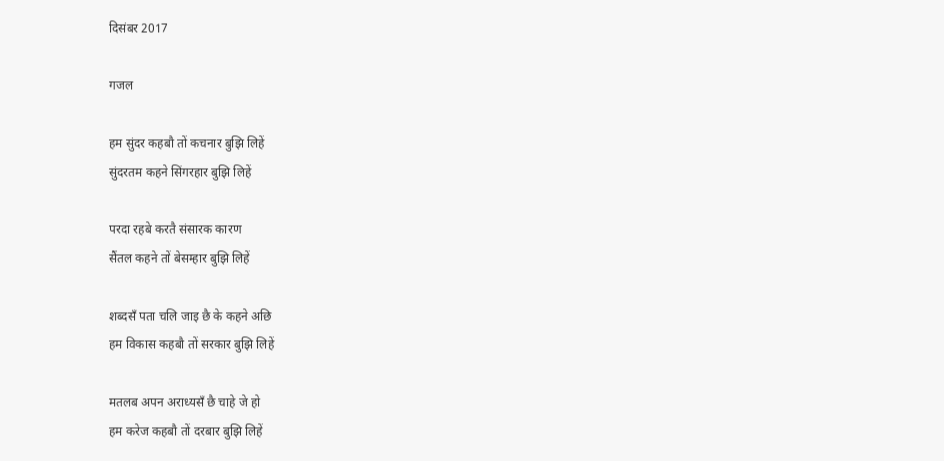दिसंबर 2017

गजल

हम सुंदर कहबौ तों कचनार बुझि लिहें
सुंदरतम कहने सिंगरहार बुझि लिहें

परदा रहबे करतै संसारक कारण
सैंतल कहने तों बेसम्हार बुझि लिहें

शब्दसँ पता चलि जाइ छै के कहने अछि
हम विकास कहबौ तों सरकार बुझि लिहें

मतलब अपन अराध्यसँ छै चाहे जे हो
हम करेज कहबौ तों दरबार बुझि लिहें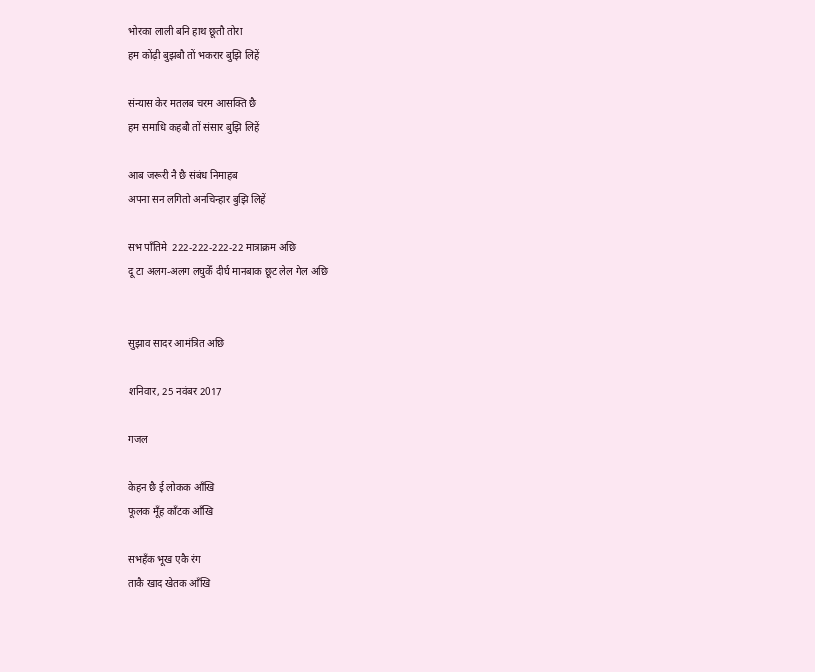भोरका लाली बनि हाथ छूतौ तोरा
हम कोंढ़ी बुझबौ तों भकरार बुझि लिहें

संन्यास केर मतलब चरम आसक्ति छै
हम समाधि कहबौ तों संसार बुझि लिहें

आब जरूरी नै छै संबंध निमाहब
अपना सन लगितो अनचिन्हार बुझि लिहें

सभ पाँतिमे  222-222-222-22 मात्राक्रम अछि
दू टा अलग-अलग लघुकेँ दीर्घ मानबाक छूट लेल गेल अछि


सुझाव सादर आमंत्रित अछि

शनिवार, 25 नवंबर 2017

गजल

केहन छै ई लोकक आँखि
फूलक मूँह काँटक आँखि

सभहँक भूख एकै रंग
ताकै खाद खेतक आँखि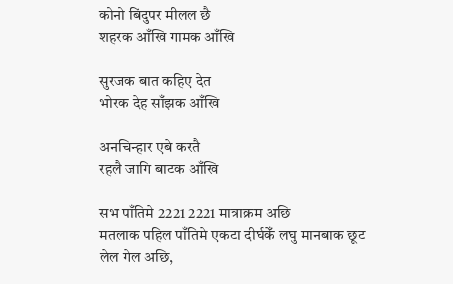कोनो बिंदुपर मीलल छै
शहरक आँखि गामक आँखि

सुरजक बात कहिए देत
भोरक देह साँझक आँखि

अनचिन्हार एबे करतै
रहलै जागि बाटक आँखि

सभ पाँतिमे 2221 2221 मात्राक्रम अछि
मतलाक पहिल पाँतिमे एकटा दीर्घकेँ लघु मानबाक छूट लेल गेल अछि,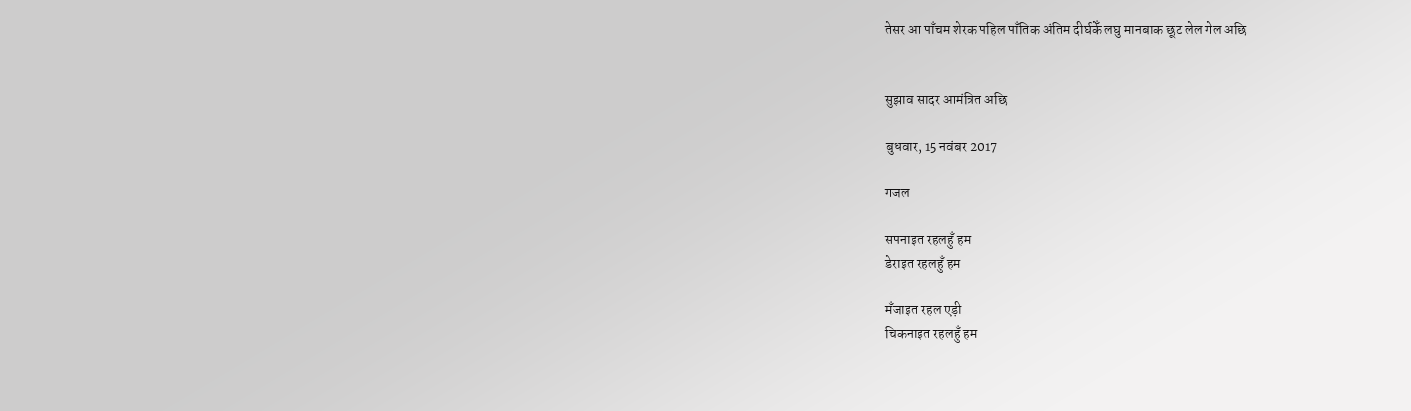तेसर आ पाँचम शेरक पहिल पाँतिक अंतिम दीर्घकेँ लघु मानबाक छूट लेल गेल अछि


सुझाव सादर आमंत्रित अछि

बुधवार, 15 नवंबर 2017

गजल

सपनाइत रहलहुँ हम
डेराइत रहलहुँ हम

मँजाइत रहल एड़ी
चिकनाइत रहलहुँ हम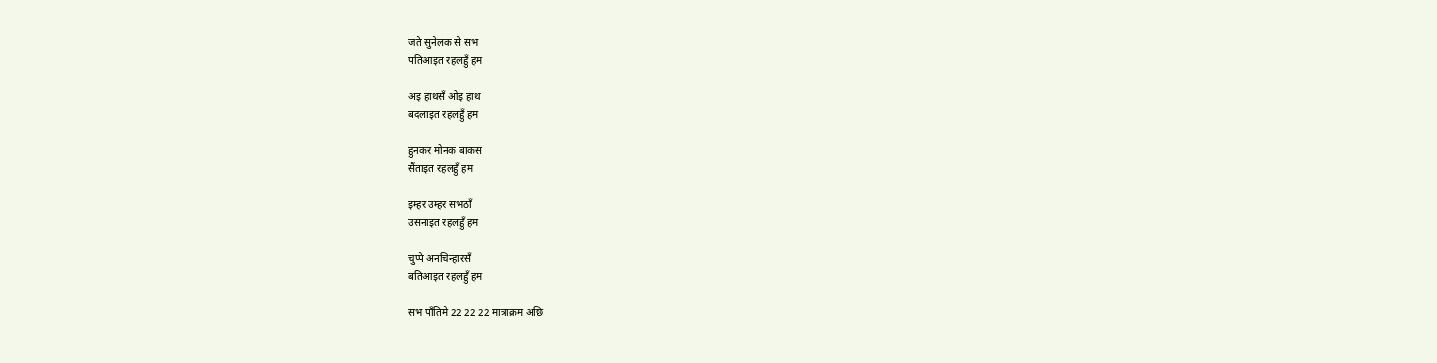जते सुनेलक से सभ
पतिआइत रहलहुँ हम

अइ हाथसँ ओइ हाथ
बदलाइत रहलहुँ हम

हुनकर मोनक बाकस
सैंताइत रहलहुँ हम

इम्हर उम्हर सभठाँ
उसनाइत रहलहुँ हम

चुप्पे अनचिन्हारसँ
बतिआइत रहलहुँ हम

सभ पाँतिमे 22 22 22 मात्राक्रम अछि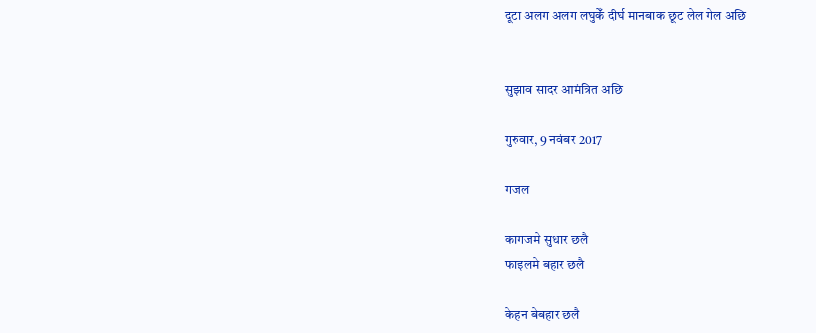दूटा अलग अलग लघुकेँ दीर्घ मानबाक छूट लेल गेल अछि


सुझाव सादर आमंत्रित अछि

गुरुवार, 9 नवंबर 2017

गजल

कागजमे सुधार छलै
फाइलमे बहार छलै

केहन बेबहार छलै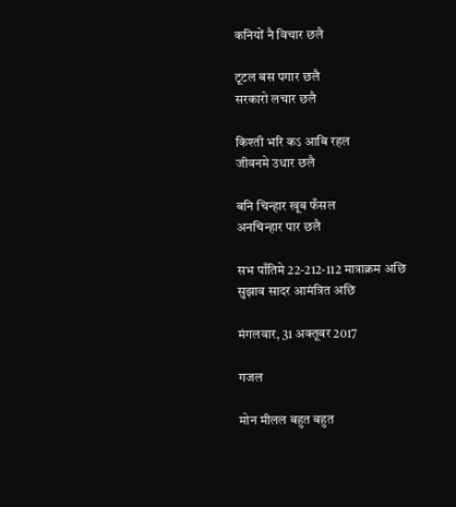कनियों नै विचार छलै

टूटल बस पगार छलै
सरकारो लचार छलै

किश्ती भरि कऽ आबि रहल
जीवनमे उधार छलै

बनि चिन्हार खूब फँसल
अनचिन्हार पार छलै

सभ पाँतिमे 22-212-112 मात्राक्रम अछि
सुझाव सादर आमंत्रित अछि

मंगलवार, 31 अक्तूबर 2017

गजल

मोन मीलल बहुत बहुत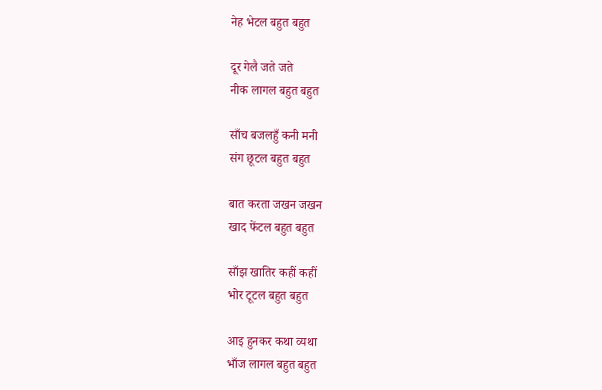नेह भेटल बहुत बहुत

दूर गेलै जते जते
नीक लागल बहुत बहुत

साँच बजलहुँ कनी मनी
संग छूटल बहुत बहुत

बात करता जखन जखन
खाद फेंटल बहुत बहुत

साँझ खातिर कहीं कहीं
भोर टूटल बहुत बहुत

आइ हुनकर कथा व्यथा
भाँज लागल बहुत बहुत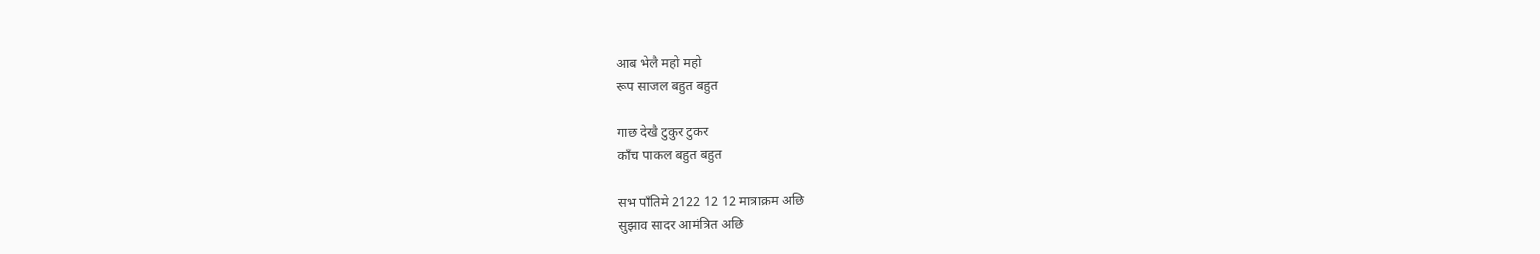आब भेलै महो महो
रूप साजल बहुत बहुत

गाछ देखै टुकुर टुकर
काँच पाकल बहुत बहुत

सभ पाँतिमे 2122 12 12 मात्राक्रम अछि
सुझाव सादर आमंत्रित अछि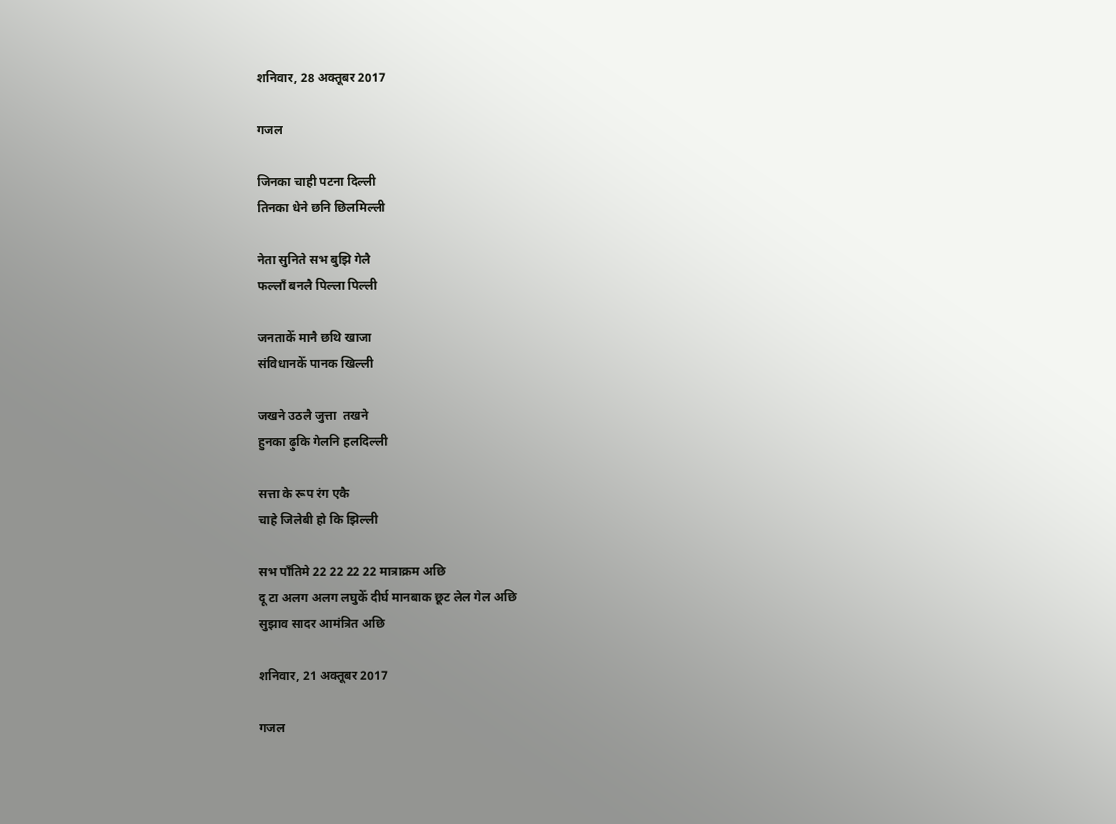शनिवार, 28 अक्तूबर 2017

गजल

जिनका चाही पटना दिल्ली
तिनका धेने छनि छिलमिल्ली

नेता सुनिते सभ बुझि गेलै
फल्लाँ बनलै पिल्ला पिल्ली

जनताकेँ मानै छथि खाजा
संविधानकेँ पानक खिल्ली

जखने उठलै जुत्ता  तखने
हुनका ढ़ुकि गेलनि हलदिल्ली

सत्ता के रूप रंग एकै
चाहे जिलेबी हो कि झिल्ली

सभ पाँतिमे 22 22 22 22 मात्राक्रम अछि
दू टा अलग अलग लघुकेँ दीर्घ मानबाक छूट लेल गेल अछि
सुझाव सादर आमंत्रित अछि

शनिवार, 21 अक्तूबर 2017

गजल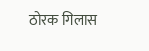ठोरक गिलास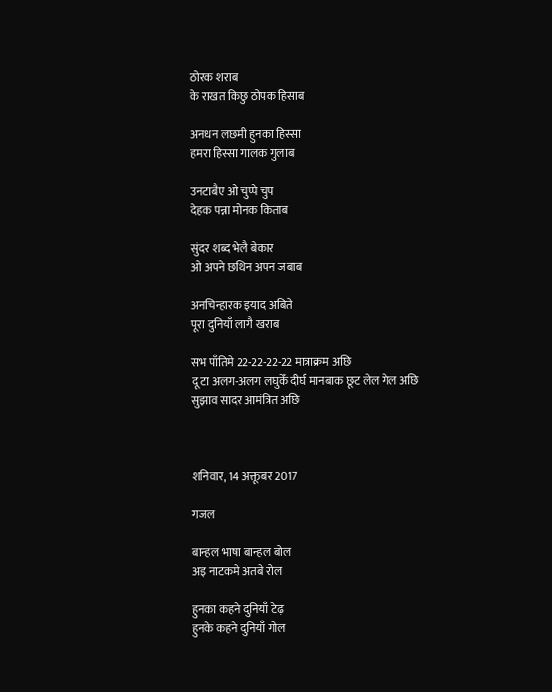ठोरक शराब
के राखत किछु ठोपक हिसाब

अनधन लछमी हुनका हिस्सा
हमरा हिस्सा गालक गुलाब

उनटाबैए ओ चुप्पे चुप
देहक पन्ना मोनक किताब

सुंदर शब्द भेलै बेकार
ओ अपने छथिन अपन जबाब

अनचिन्हारक इयाद अबिते
पूरा दुनियाँ लागै खराब

सभ पाँतिमे 22-22-22-22 मात्राक्रम अछि
दू टा अलग-अलग लघुकेँ दीर्घ मानबाक छूट लेल गेल अछि
सुझाव सादर आमंत्रित अछि



शनिवार, 14 अक्तूबर 2017

गजल

बान्हल भाषा बान्हल बोल
अइ नाटकमे अतबे रोल

हुनका कहने दुनियाँ टेढ़
हुनके कहने दुनियाँ गोल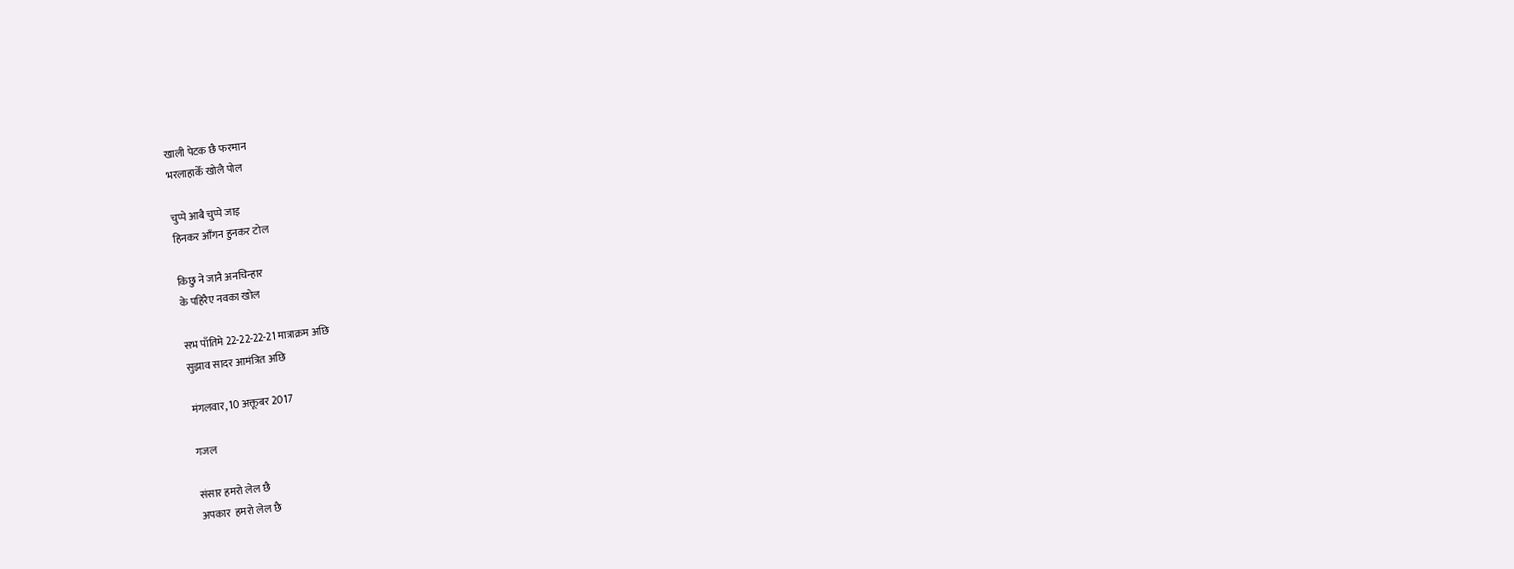खाली पेटक छै फरमान
भरलाहाकेँ खोलै पोल

चुप्पे आबै चुप्पे जाइ
हिनकर आँगन हुनकर टोल

किछु ने जानै अनचिन्हार
के पहिरैए नवका खोल

सभ पाँतिमे 22-22-22-21 मात्राक्रम अछि
सुझाव सादर आमंत्रित अछि

मंगलवार, 10 अक्तूबर 2017

गजल

संसार हमरो लेल छै
अपकार  हमरो लेल छै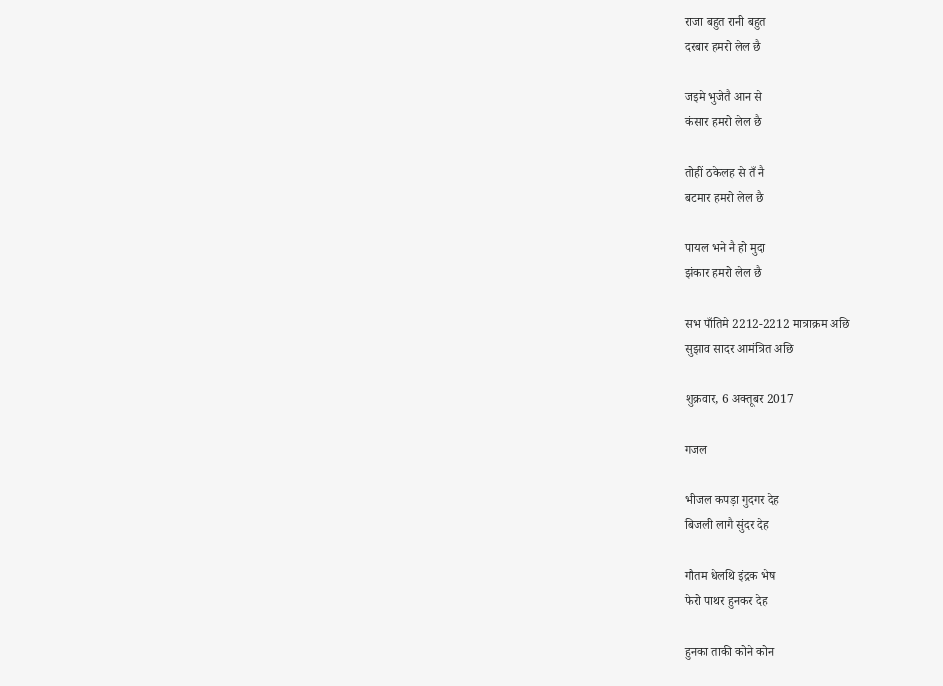राजा बहुत रानी बहुत
दरबार हमरो लेल छै

जइमे भुजेतै आन से
कंसार हमरो लेल छै

तोहीं ठकेलह से तँ नै
बटमार हमरो लेल छै

पायल भने नै हो मुदा
झंकार हमरो लेल छै

सभ पाँतिमे 2212-2212 मात्राक्रम अछि
सुझाव सादर आमंत्रित अछि

शुक्रवार, 6 अक्तूबर 2017

गजल

भीजल कपड़ा गुदगर देह
बिजली लागै सुंदर देह

गौतम धेलथि इंद्रक भेष
फेरो पाथर हुनकर देह

हुनका ताकी कोने कोन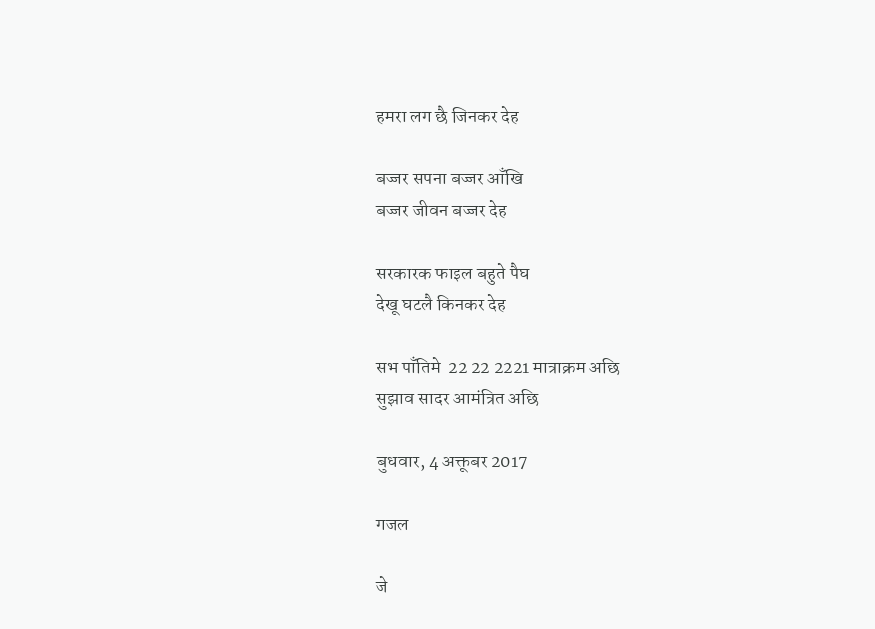हमरा लग छै जिनकर देह

बज्जर सपना बज्जर आँखि
बज्जर जीवन बज्जर देह

सरकारक फाइल बहुते पैघ
देखू घटलै किनकर देह

सभ पाँतिमे  22 22 2221 मात्राक्रम अछि
सुझाव सादर आमंत्रित अछि

बुधवार, 4 अक्तूबर 2017

गजल

जे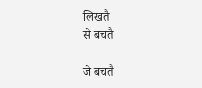लिखतै
से बचतै

जे बचतै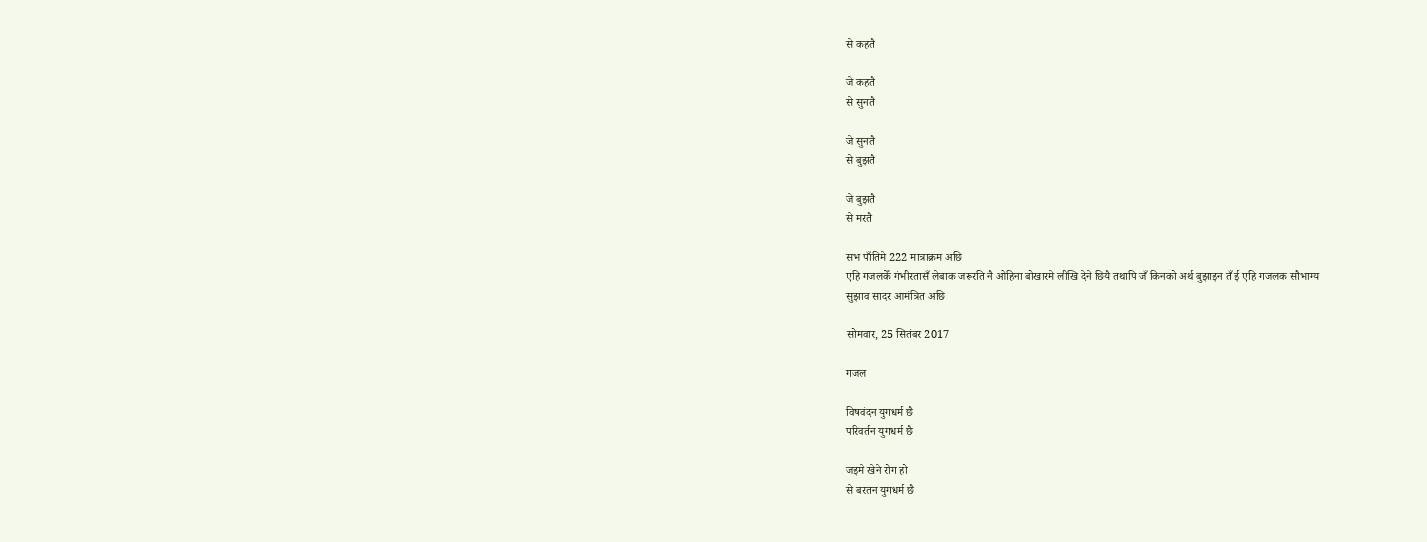से कहतै

जे कहतै
से सुनतै

जे सुनतै
से बुझतै

जे बुझतै
से मरतै

सभ पाँतिमे 222 मात्राक्रम अछि
एहि गजलकेँ गंभीरतासँ लेबाक जरूरति नै ओहिना बोखारमे लीखि देने छियै तथापि जँ किनको अर्थ बुझाइन तँ ई एहि गजलक सौभाग्य
सुझाव सादर आमंत्रित अछि

सोमवार, 25 सितंबर 2017

गजल

विषवंदन युगधर्म छै
परिवर्तन युगधर्म छै

जइमे खेने रोग हो
से बरतन युगधर्म छै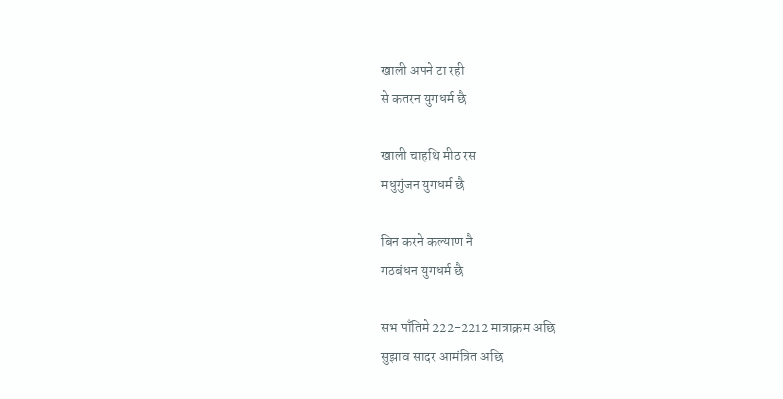खाली अपने टा रही
से कतरन युगधर्म छै

खाली चाहथि मीठ रस
मधुगुंजन युगधर्म छै

बिन करने कल्याण नै
गठबंधन युगधर्म छै

सभ पाँतिमे 222-2212 मात्राक्रम अछि
सुझाव सादर आमंत्रित अछि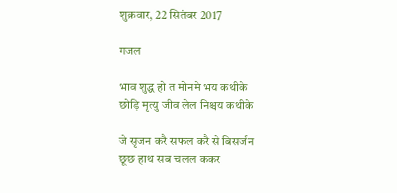शुक्रवार, 22 सितंबर 2017

गजल

भाव शुद्ध हो त मोनमे भय कथीके
छोड़ि मृत्यु जीव लेल निश्चय कथीके

जे सृजन करै सफल करै से बिसर्जन
छूछ हाथ सब चलल ककर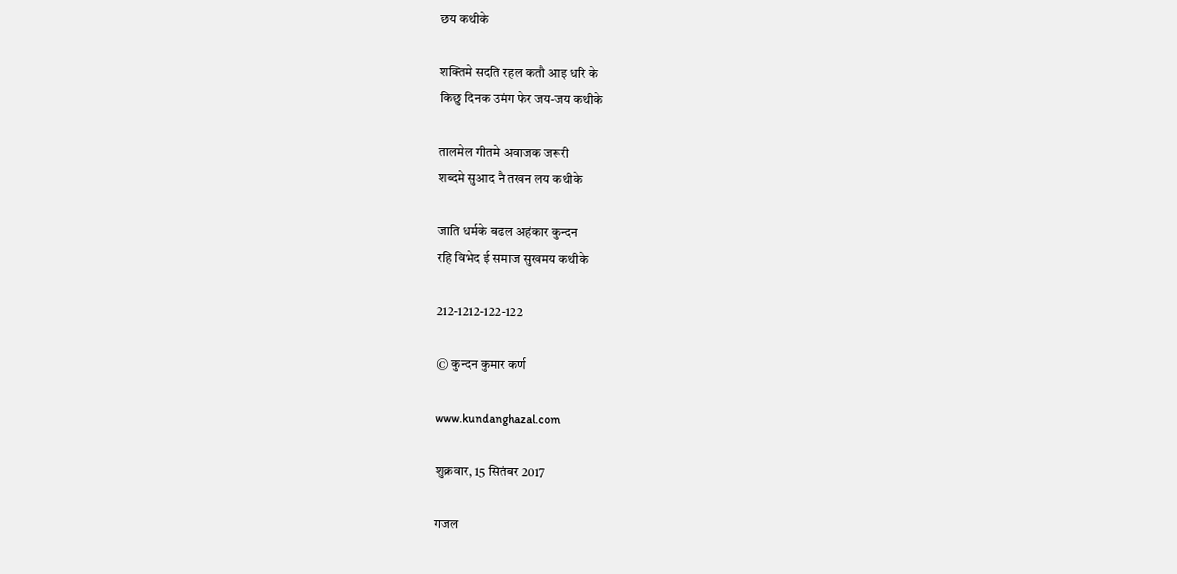छय कथीके

शक्तिमे सदति रहल कतौ आइ धरि के
किछु दिनक उमंग फेर जय-जय कथीके

तालमेल गीतमे अवाजक जरूरी
शब्दमे सुआद नै तखन लय कथीके

जाति धर्मके बढल अहंकार कुन्दन
रहि विभेद ई समाज सुखमय कथीके

212-1212-122-122

© कुन्दन कुमार कर्ण

www.kundanghazal.com

शुक्रवार, 15 सितंबर 2017

गजल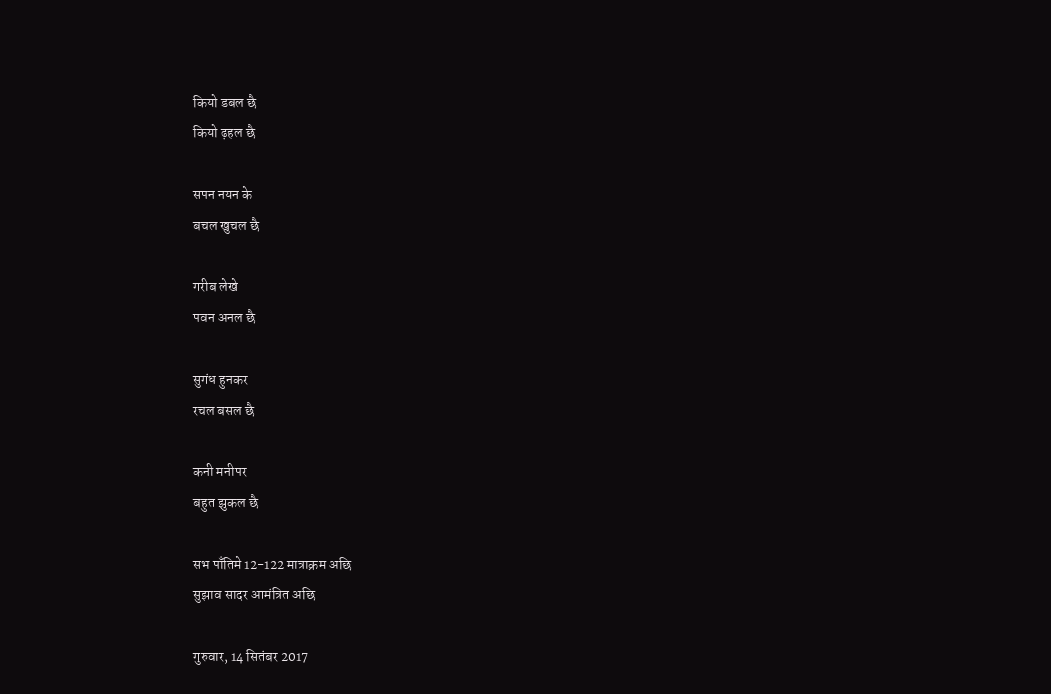कियो डबल छै
कियो ढ़हल छै

सपन नयन के
बचल खुचल छै

गरीब लेखे
पवन अनल छै

सुगंध हुनकर
रचल बसल छै

कनी मनीपर
बहुत झुकल छै

सभ पाँतिमे 12-122 मात्राक्रम अछि
सुझाव सादर आमंत्रित अछि

गुरुवार, 14 सितंबर 2017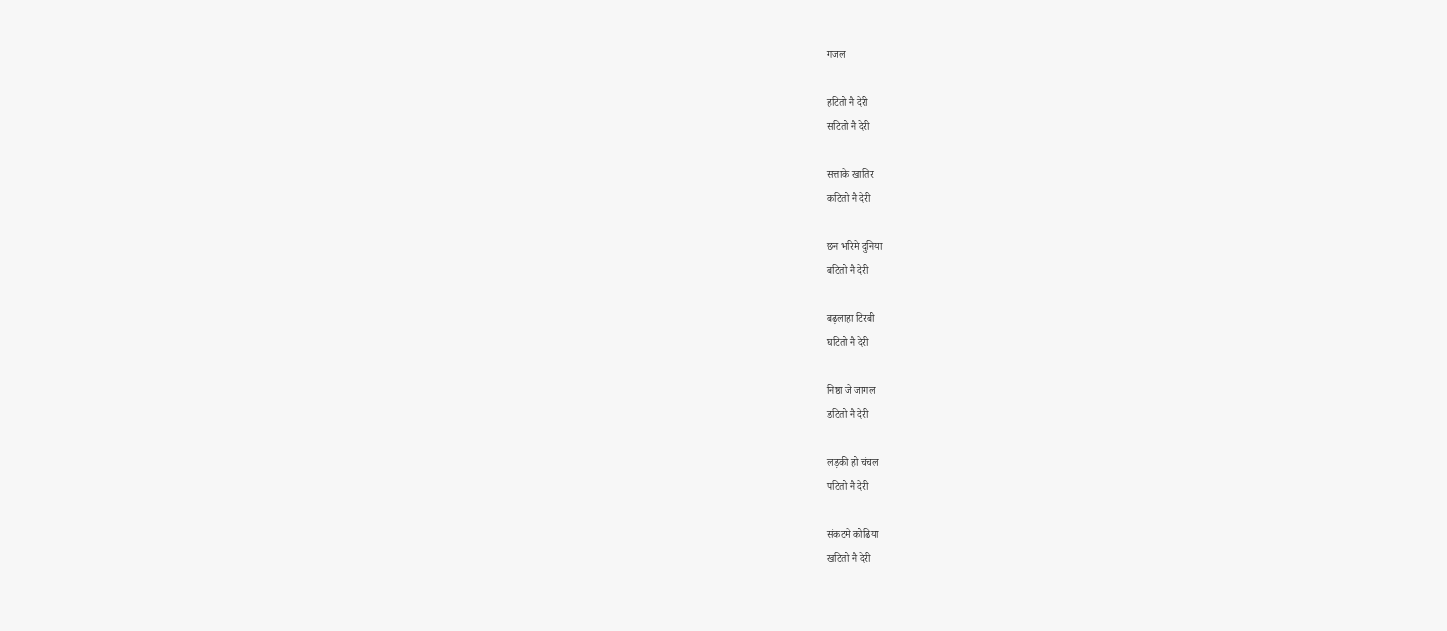गजल

हटितो नै देरी
सटितो नै देरी

सत्ताके खातिर
कटितो नै देरी

छन भरिमे दुनिया
बटितो नै देरी

बढ़लाहा टिरबी
घटितो नै देरी

निष्ठा जे जागल
डटितो नै देरी

लड़की हो चंचल
पटितो नै देरी

संकटमे कोढिया
खटितो नै देरी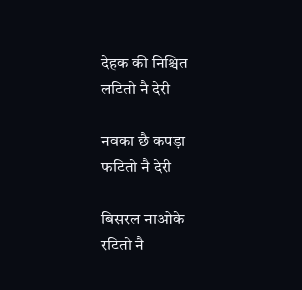देहक की निश्चित
लटितो नै देरी

नवका छै कपड़ा
फटितो नै देरी

बिसरल नाओके
रटितो नै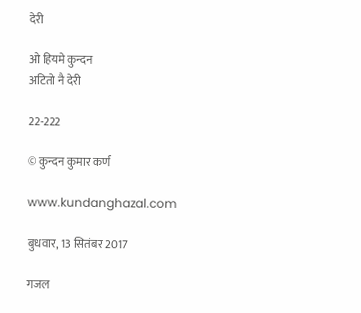देरी

ओ हियमे कुन्दन
अटितो नै देरी

22-222

© कुन्दन कुमार कर्ण

www.kundanghazal.com

बुधवार, 13 सितंबर 2017

गजल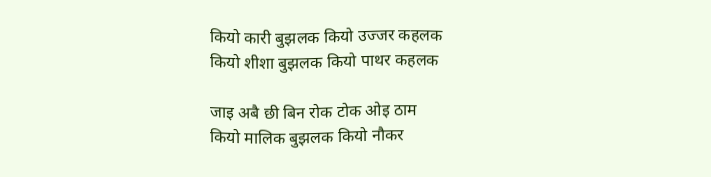कियो कारी बुझलक कियो उज्जर कहलक
कियो शीशा बुझलक कियो पाथर कहलक

जाइ अबै छी बिन रोक टोक ओइ ठाम
कियो मालिक बुझलक कियो नौकर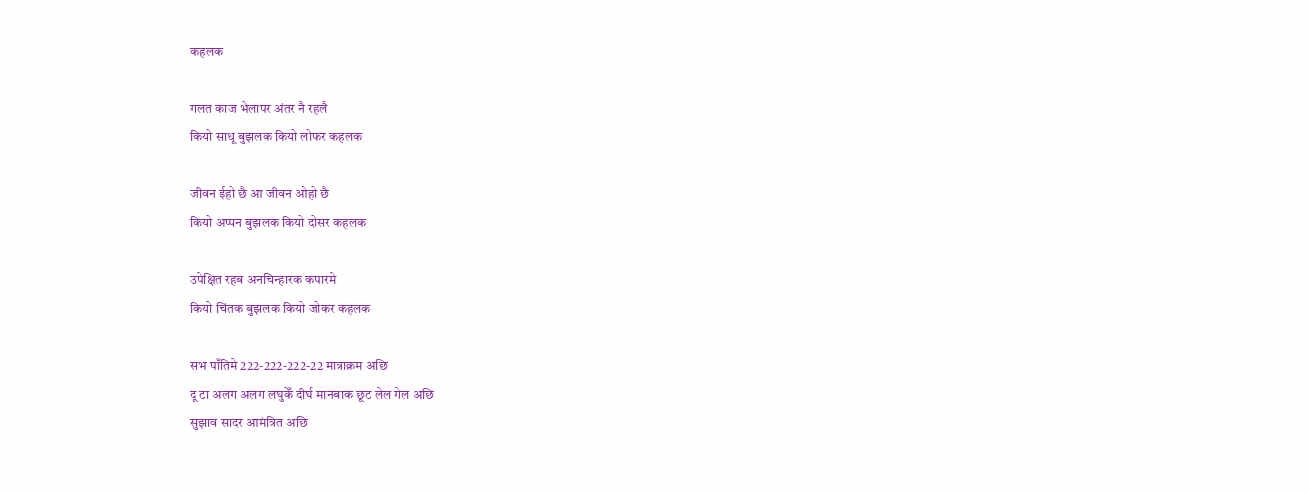कहलक

गलत काज भेलापर अंतर नै रहलै
कियो साधू बुझलक कियो लोफर कहलक

जीवन ईहो छै आ जीवन ओहो छै
कियो अप्पन बुझलक कियो दोसर कहलक

उपेक्षित रहब अनचिन्हारक कपारमे
कियो चिंतक बुझलक कियो जोकर कहलक

सभ पाँतिमे 222-222-222-22 मात्राक्रम अछि
दू टा अलग अलग लघुकेँ दीर्घ मानबाक छूट लेल गेल अछि
सुझाव सादर आमंत्रित अछि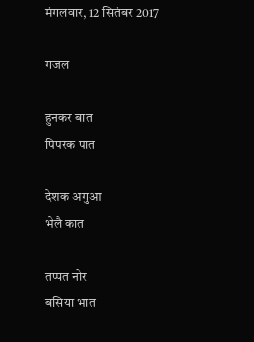मंगलवार, 12 सितंबर 2017

गजल

हुनकर बात
पिपरक पात

देशक अगुआ
भेलै कात

तप्पत नोर
बसिया भात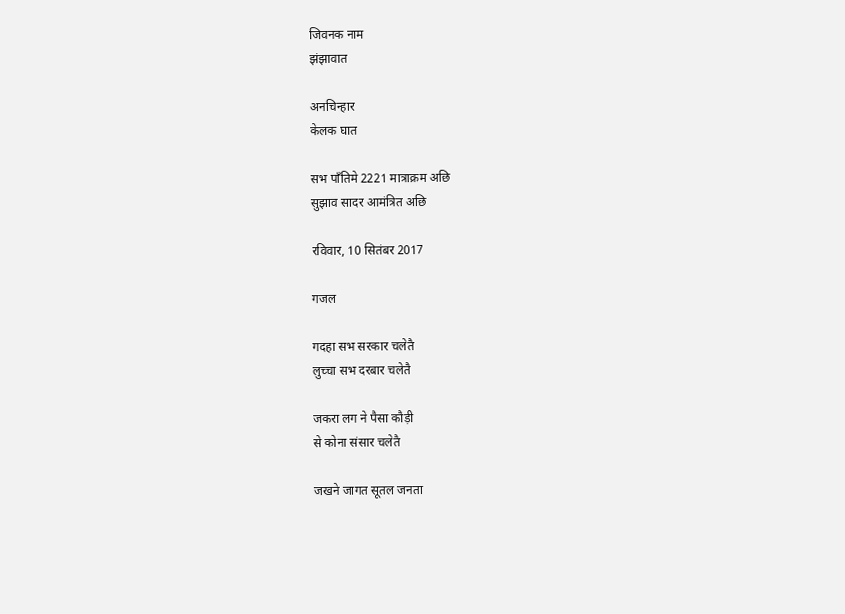जिवनक नाम
झंझावात

अनचिन्हार
केलक घात

सभ पाँतिमे 2221 मात्राक्रम अछि
सुझाव सादर आमंत्रित अछि

रविवार, 10 सितंबर 2017

गजल

गदहा सभ सरकार चलेतै
लुच्चा सभ दरबार चलेतै

जकरा लग ने पैसा कौड़ी
से कोना संसार चलेतै

जखने जागत सूतल जनता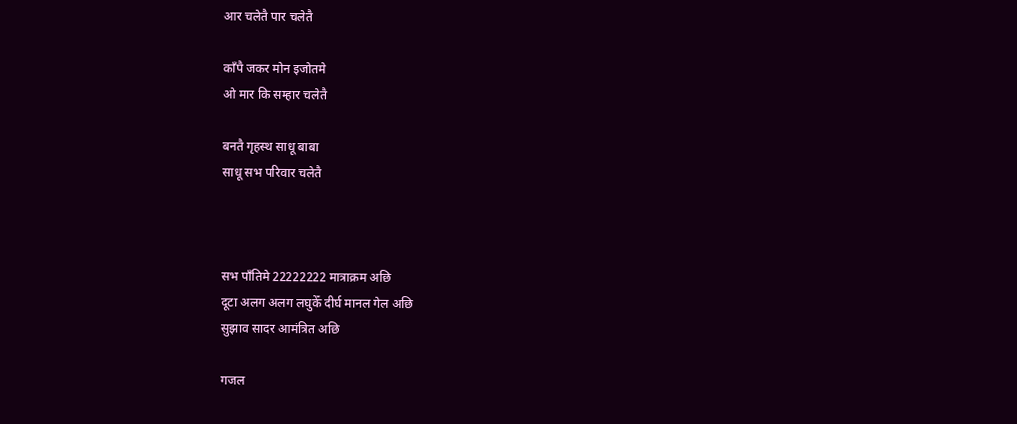आर चलेतै पार चलेतै

काँपै जकर मोन इजोतमे
ओ मार कि सम्हार चलेतै

बनतै गृहस्थ साधू बाबा
साधू सभ परिवार चलेतै



सभ पाँतिमे 22222222 मात्राक्रम अछि
दूटा अलग अलग लघुकेँ दीर्घ मानल गेल अछि
सुझाव सादर आमंत्रित अछि

गजल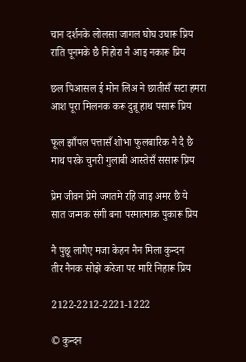चान दर्शनके लोलसा जागल घोघ उघारू प्रिय
राति पूनमके छै निहोरा नै आइ नकारू प्रिय

छल पिआसल ई मोन लिअ ने छातीसँ सटा हमरा
आश पूरा मिलनक करू दुन्नू हाथ पसारू प्रिय

फूल झाँपल पत्तासँ शोभा फुलबारिक नै दै छै
माथ परके चुनरी गुलाबी आस्तेसँ ससारू प्रिय

प्रेम जीवन प्रेमे जगतमे रहि जाइ अमर छै ये
सात जन्मक संगी बना परमात्माक पुकारू प्रिय

नै पुछू लागैए मजा केहन नैन मिला कुन्दन
तीर नैनक सोझे करेजा पर मारि निहारू प्रिय

2122-2212-2221-1222

© कुन्दन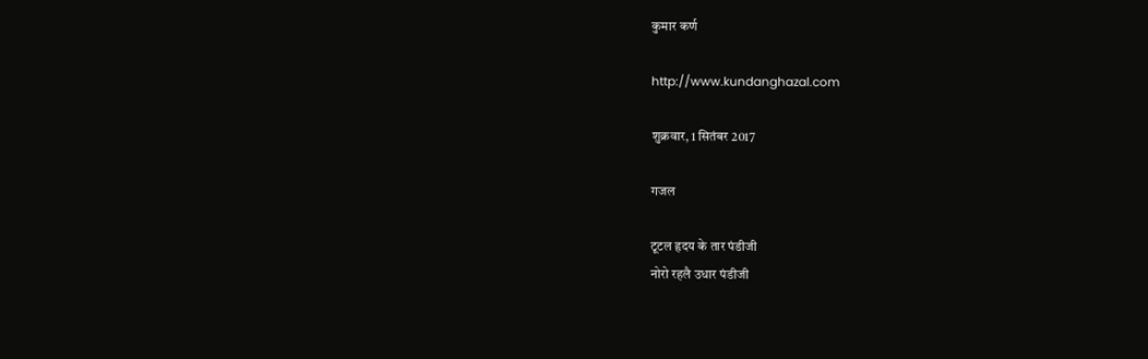कुमार कर्ण

http://www.kundanghazal.com

शुक्रवार, 1 सितंबर 2017

गजल

टूटल हृदय के तार पंडीजी
नोरो रहलै उधार पंडीजी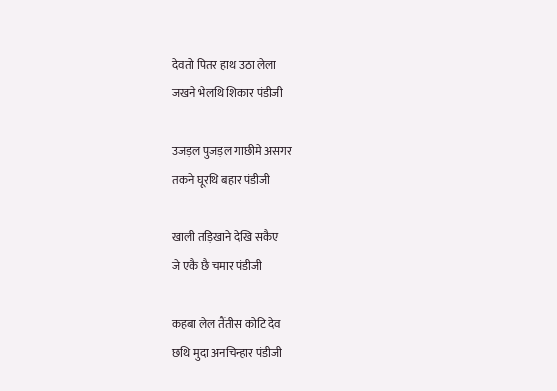देवतो पितर हाथ उठा लेला
जखने भेलथि शिकार पंडीजी

उजड़ल पुजड़ल गाछीमे असगर
तकने घूरथि बहार पंडीजी

खाली तड़िखाने देखि सकैए
जे एकै छै चमार पंडीजी

कहबा लेल तैंतीस कोटि देव
छथि मुदा अनचिन्हार पंडीजी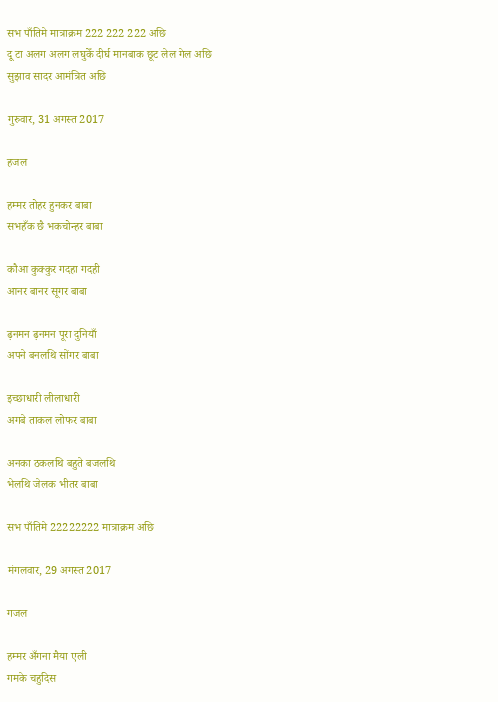सभ पाँतिमे मात्राक्रम 222 222 222 अछि
दू टा अलग अलग लघुकेँ दीर्घ मानबाक छूट लेल गेल अछि
सुझाव सादर आमंत्रित अछि

गुरुवार, 31 अगस्त 2017

हजल

हम्मर तोहर हुनकर बाबा
सभहँक छै भकचोन्हर बाबा

कौआ कुक्कुर गदहा गदही
आनर बानर सूगर बाबा

ढ़नमन ढ़नमन पूरा दुनियाँ
अपने बनलथि सोंगर बाबा

इच्छाधारी लीलाधारी
अगबे ताकल लोफर बाबा

अनका ठकलथि बहुते बजलथि
भेलथि जेलक भीतर बाबा

सभ पाँतिमे 22222222 मात्राक्रम अछि

मंगलवार, 29 अगस्त 2017

गजल

हम्मर अँगना मैया एली
गमके चहुदिस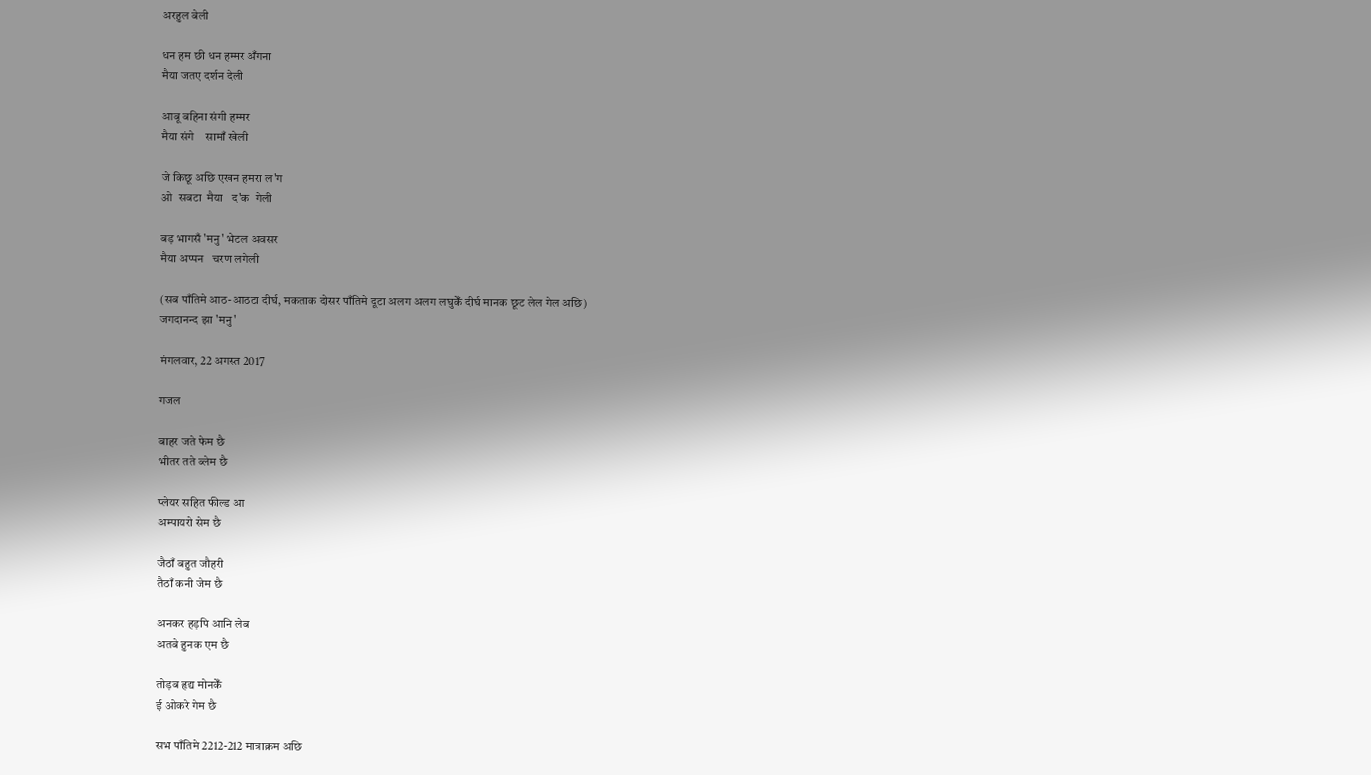अरहुल बेली

धन हम छी धन हम्मर अँगना
मैया जतए दर्शन देली

आबू बहिना संगी हम्मर
मैया संगे    सामाँ खेली

जे किछू अछि एखन हमरा ल'ग
ओ  सबटा  मैया   द'क  गेली

बड़ भागसँ 'मनु' भेटल अवसर
मैया अप्पन   चरण लगेली

(सब पाँतिमे आठ-आठटा दीर्घ, मकताक दोसर पाँतिमे दूटा अलग अलग लघुकेँ दीर्घ मानक छूट लेल गेल अछि)
जगदानन्द झा 'मनु'

मंगलवार, 22 अगस्त 2017

गजल

बाहर जते फेम छै
भीतर तते ब्लेम छै

प्लेयर सहित फील्ड आ
अम्पायरो सेम छै

जैठाँ बहुत जौहरी
तैठाँ कनी जेम छै

अनकर हड़पि आनि लेब
अतबे हुनक एम छै

तोड़ब हृद्य मोनकेँ
ई ओकरे गेम छै

सभ पाँतिमे 2212-212 मात्राक्रम अछि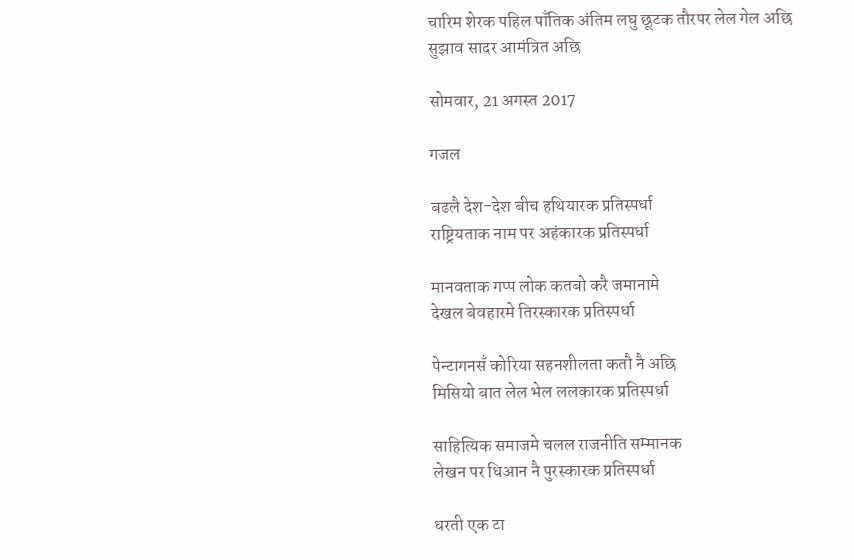चारिम शेरक पहिल पाँतिक अंतिम लघु छूटक तौरपर लेल गेल अछि
सुझाव सादर आमंत्रित अछि

सोमवार, 21 अगस्त 2017

गजल

बढलै देश-देश बीच हथियारक प्रतिस्पर्धा
राष्ट्रियताक नाम पर अहंकारक प्रतिस्पर्धा

मानवताक गप्प लोक कतबो करै जमानामे
देखल बेवहारमे तिरस्कारक प्रतिस्पर्धा

पेन्टागनसँ कोरिया सहनशीलता कतौ नै अछि
मिसियो बात लेल भेल ललकारक प्रतिस्पर्धा

साहित्यिक समाजमे चलल राजनीति सम्मानक
लेखन पर धिआन नै पुरस्कारक प्रतिस्पर्धा

धरती एक टा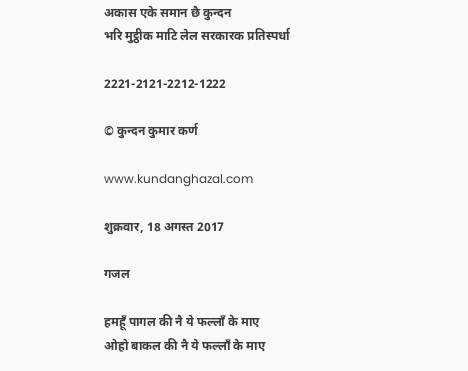अकास एके समान छै कुन्दन
भरि मुट्ठीक माटि लेल सरकारक प्रतिस्पर्धा

2221-2121-2212-1222

© कुन्दन कुमार कर्ण

www.kundanghazal.com

शुक्रवार, 18 अगस्त 2017

गजल

हमहूँ पागल की नै ये फल्लाँ के माए
ओहो बाकल की नै ये फल्लाँ के माए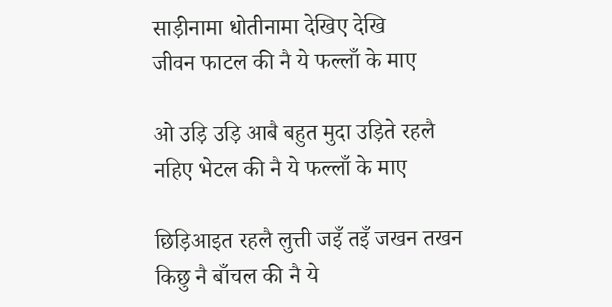साड़ीनामा धोतीनामा देखिए देखि
जीवन फाटल की नै ये फल्लाँ के माए

ओ उड़ि उड़ि आबै बहुत मुदा उड़िते रहलै
नहिए भेटल की नै ये फल्लाँ के माए

छिड़िआइत रहलै लुत्ती जइँ तइँ जखन तखन
किछु नै बाँचल की नै ये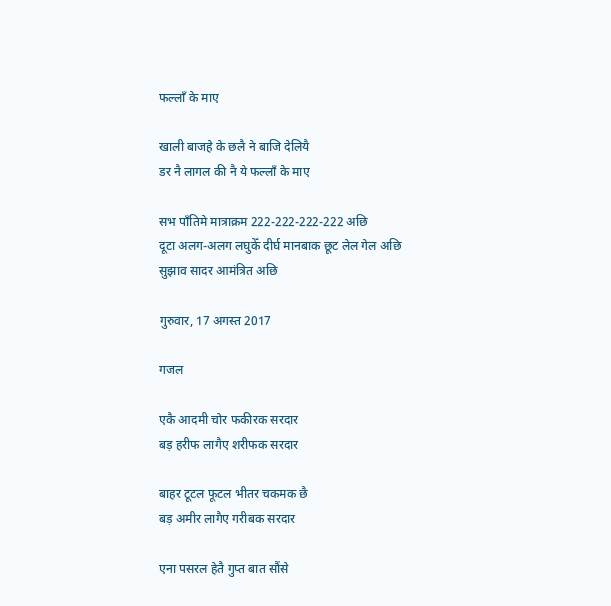फल्लाँ के माए

खाली बाजहे के छलै ने बाजि देलियै
डर नै लागल की नै ये फल्लाँ के माए

सभ पाँतिमे मात्राक्रम 222-222-222-222 अछि
दूटा अलग-अलग लघुकेँ दीर्घ मानबाक छूट लेल गेल अछि
सुझाव सादर आमंत्रित अछि

गुरुवार, 17 अगस्त 2017

गजल

एकै आदमी चोर फकीरक सरदार
बड़ हरीफ लागैए शरीफक सरदार

बाहर टूटल फूटल भीतर चकमक छै
बड़ अमीर लागैए गरीबक सरदार

एना पसरल हेतै गुप्त बात सौंसे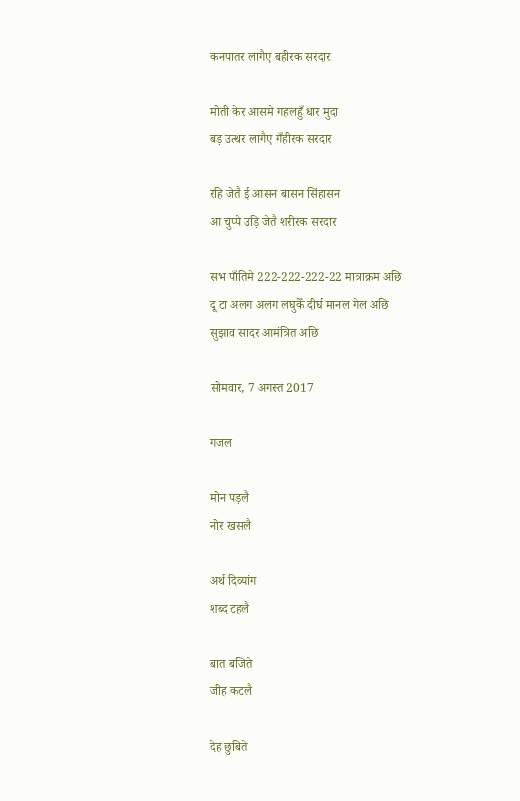कनपातर लागैए बहीरक सरदार

मोती केर आसमे गहलहुँ धार मुदा
बड़ उत्थर लागैए गँहीरक सरदार

रहि जेतै ई आसन बासन सिंहासन
आ चुप्पे उड़ि जेतै शरीरक सरदार

सभ पाँतिमे 222-222-222-22 मात्राक्रम अछि
दू टा अलग अलग लघुकेँ दीर्घ मानल गेल अछि
सुझाव सादर आमंत्रित अछि

सोमवार, 7 अगस्त 2017

गजल

मोन पड़लै
नोर खसलै

अर्थ दिव्यांग
शब्द टहलै

बात बजिते
जीह कटलै

देह छुबिते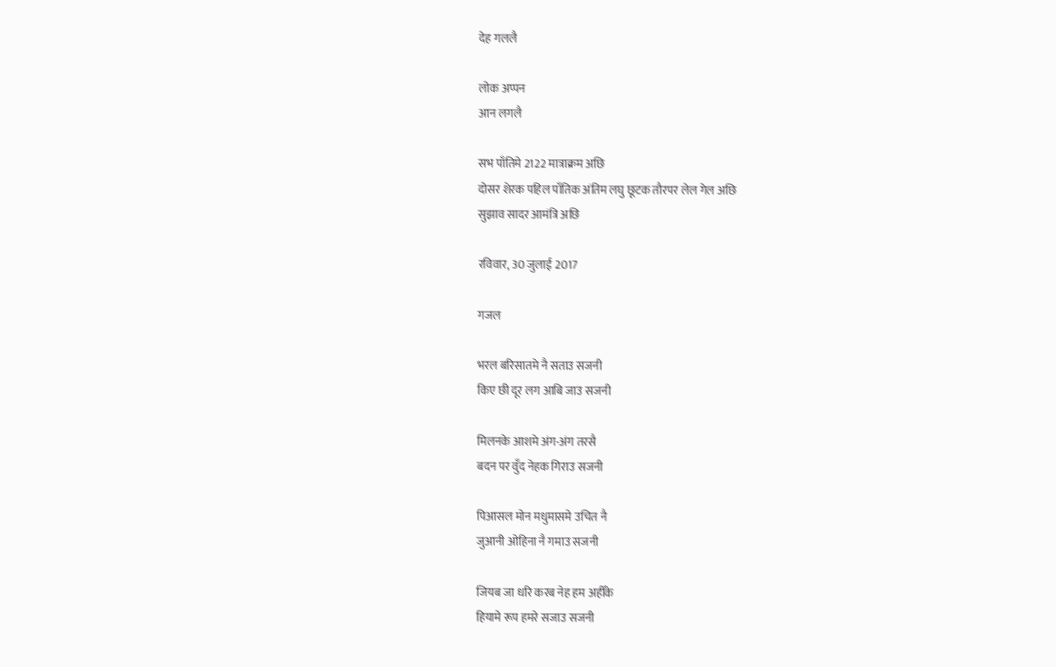देह गललै

लोक अप्पन
आन लगलै

सभ पाँतिमे 2122 मात्राक्रम अछि
दोसर शेरक पहिल पाँतिक अंतिम लघु छूटक तौरपर लेल गेल अछि
सुझाव सादर आमंत्रि अछि

रविवार, 30 जुलाई 2017

गजल

भरल बरिसातमे नै सताउ सजनी
किए छी दूर लग आबि जाउ सजनी

मिलनके आशमे अंग-अंग तरसै
बदन पर वुँद नेहक गिराउ सजनी

पिआसल मोन मधुमासमे उचित नै
जुआनी ओहिना नै गमाउ सजनी

जियब जा धरि करब नेह हम अहीँके
हियामे रूप हमरे सजाउ सजनी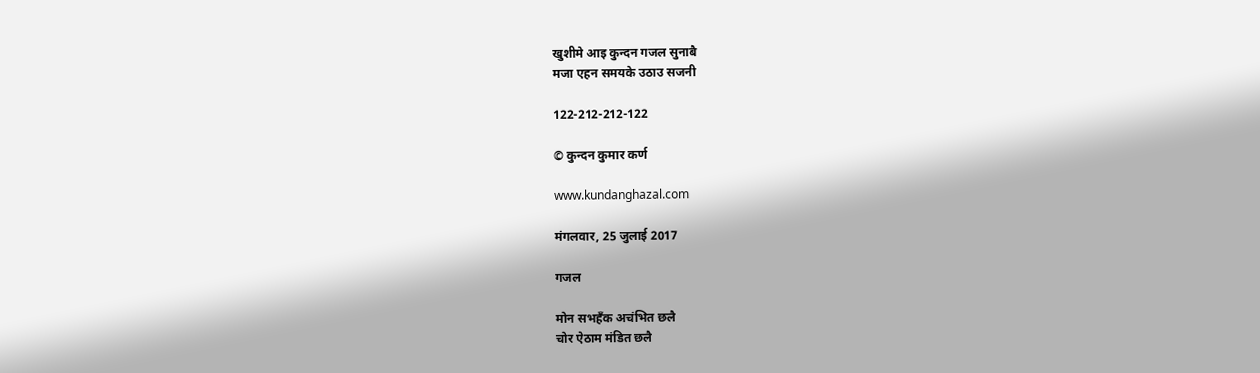खुशीमे आइ कुन्दन गजल सुनाबै
मजा एहन समयके उठाउ सजनी

122-212-212-122

© कुन्दन कुमार कर्ण

www.kundanghazal.com

मंगलवार, 25 जुलाई 2017

गजल

मोन सभहँक अचंभित छलै
चोर ऐठाम मंडित छलै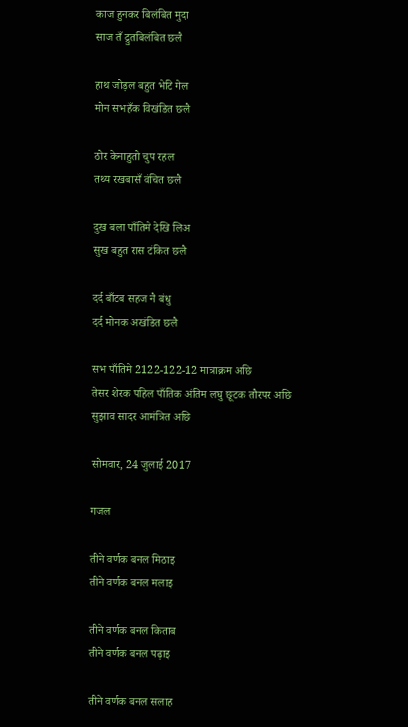काज हुनकर बिलंबित मुदा
साज तँ द्रुतबिलंबित छलै

हाथ जोड़ल बहुत भेटि गेल
मोन सभहँक विखंडित छलै

ठोर केनाहुतो चुप रहल
तथ्य रखबासँ वंचित छलै

दुख बला पाँतिमे देखि लिअ
सुख बहुत रास टंकित छलै

दर्द बाँटब सहज नै बंधु
दर्द मोनक अखंडित छलै

सभ पाँतिमे 2122-122-12 मात्राक्रम अछि
तेसर शेरक पहिल पाँतिक अंतिम लघु छूटक तौरपर अछि
सुझाव सादर आमंत्रित अछि

सोमवार, 24 जुलाई 2017

गजल

तीने वर्णक बनल मिठाइ
तीने वर्णक बनल मलाइ

तीने वर्णक बनल किताब
तीने वर्णक बनल पढ़ाइ

तीने वर्णक बनल सलाह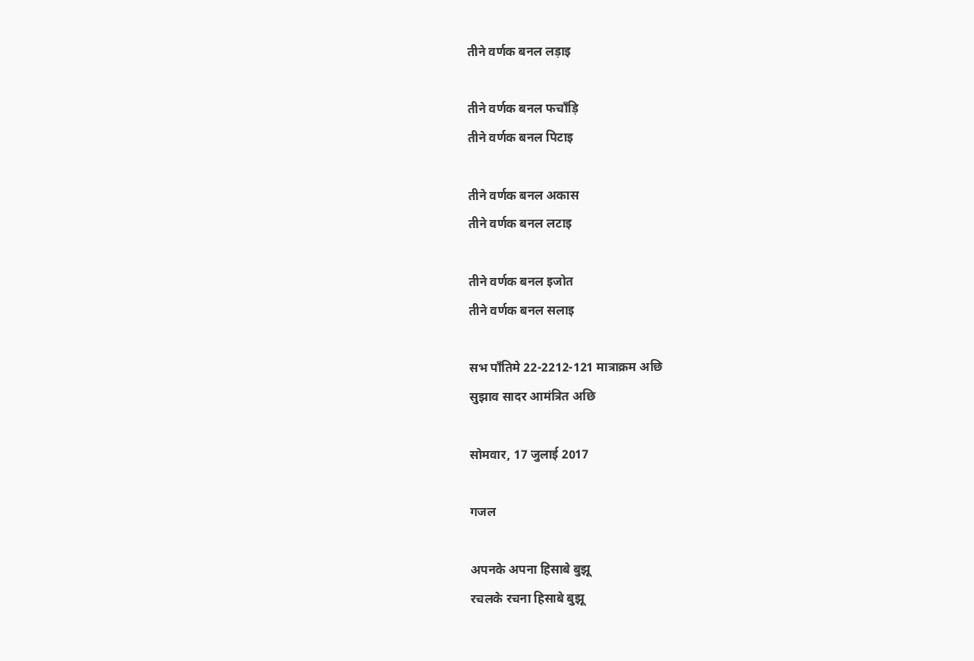तीने वर्णक बनल लड़ाइ

तीने वर्णक बनल फचाँड़ि
तीने वर्णक बनल पिटाइ

तीने वर्णक बनल अकास
तीने वर्णक बनल लटाइ

तीने वर्णक बनल इजोत
तीने वर्णक बनल सलाइ

सभ पाँतिमे 22-2212-121 मात्राक्रम अछि
सुझाव सादर आमंत्रित अछि

सोमवार, 17 जुलाई 2017

गजल

अपनके अपना हिसाबे बुझू
रचलके रचना हिसाबे बुझू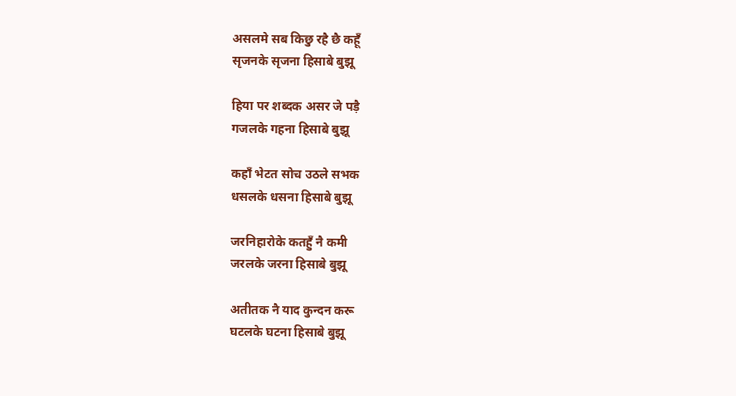असलमे सब किछु रहै छै कहूँ
सृजनके सृजना हिसाबे बुझू

हिया पर शब्दक असर जे पड़ै
गजलके गहना हिसाबे बुझू

कहाँ भेटत सोच उठले सभक
धसलके धसना हिसाबे बुझू

जरनिहारोके कतहुँ नै कमी
जरलके जरना हिसाबे बुझू

अतीतक नै याद कुन्दन करू
घटलके घटना हिसाबे बुझू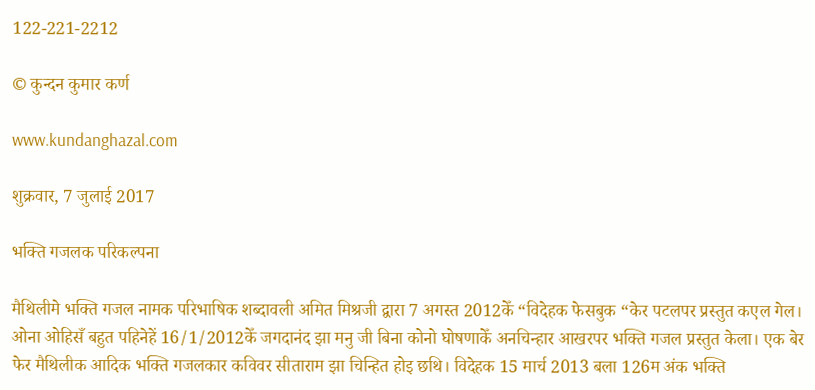122-221-2212

© कुन्दन कुमार कर्ण

www.kundanghazal.com

शुक्रवार, 7 जुलाई 2017

भक्ति गजलक परिकल्पना

मैथिलीमे भक्ति गजल नामक परिभाषिक शब्दावली अमित मिश्रजी द्वारा 7 अगस्त 2012केँ “विदेहक फेसबुक “केर पटलपर प्रस्तुत कएल गेल। ओना ओहिसँ बहुत पहिनेहें 16/1/2012केँ जगदानंद झा मनु जी बिना कोनो घोषणाकेँ अनचिन्हार आखरपर भक्ति गजल प्रस्तुत केला। एक बेर फेर मैथिलीक आदिक भक्ति गजलकार कविवर सीताराम झा चिन्हित होइ छथि। विदेहक 15 मार्च 2013 बला 126म अंक भक्ति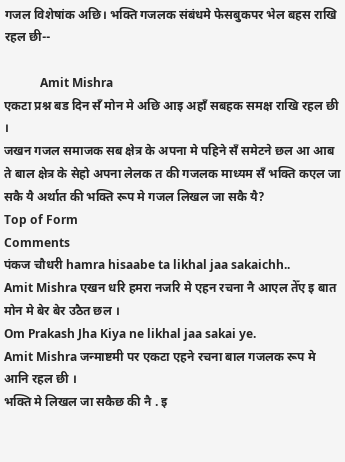गजल विशेषांक अछि। भक्ति गजलक संबंधमे फेसबुकपर भेल बहस राखि रहल छी--

            Amit Mishra
एकटा प्रश्न बड दिन सँ मोन मे अछि आइ अहाँ सबहक समक्ष राखि रहल छी ।
जखन गजल समाजक सब क्षेत्र के अपना मे पहिने सँ समेटने छल आ आब ते बाल क्षेत्र के सेहो अपना लेलक त की गजलक माध्यम सँ भक्ति कएल जा सकै यै अर्थात की भक्ति रूप मे गजल लिखल जा सकै यै?
Top of Form
Comments
पंकज चौधरी hamra hisaabe ta likhal jaa sakaichh..
Amit Mishra एखन धरि हमरा नजरि मे एहन रचना नै आएल तेँए इ बात मोन मे बेर बेर उठैत छल ।
Om Prakash Jha Kiya ne likhal jaa sakai ye.
Amit Mishra जन्माष्टमी पर एकटा एहने रचना बाल गजलक रूप मे आनि रहल छी ।
भक्ति मे लिखल जा सकैछ की नै . इ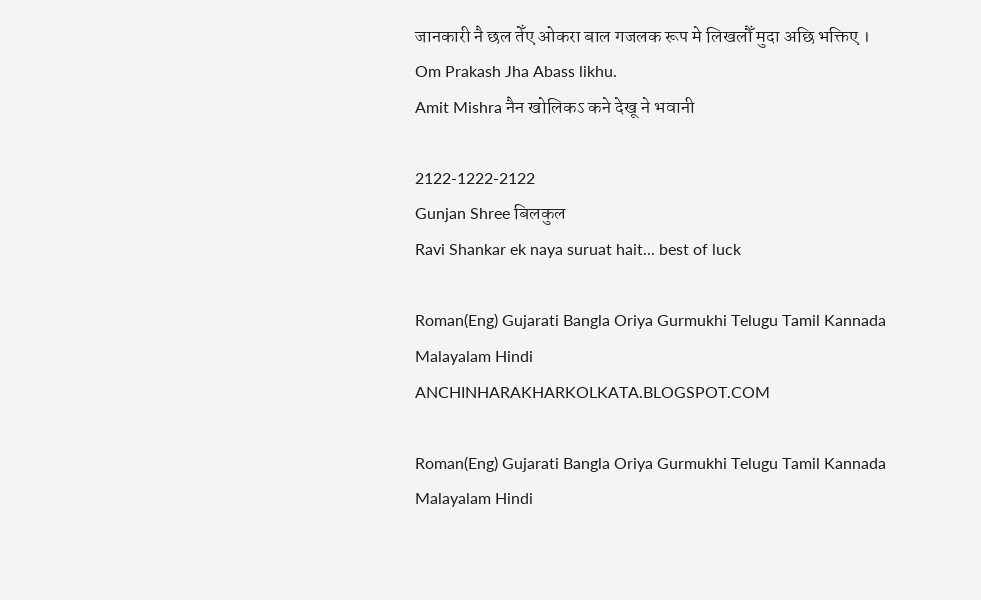जानकारी नै छल तेँए ओकरा बाल गजलक रूप मे लिखलौँ मुदा अछि भक्तिए ।
Om Prakash Jha Abass likhu.
Amit Mishra नैन खोलिकऽ कने देखू ने भवानी

2122-1222-2122
Gunjan Shree बिलकुल
Ravi Shankar ek naya suruat hait... best of luck

Roman(Eng) Gujarati Bangla Oriya Gurmukhi Telugu Tamil Kannada Malayalam Hindi
ANCHINHARAKHARKOLKATA.BLOGSPOT.COM

Roman(Eng) Gujarati Bangla Oriya Gurmukhi Telugu Tamil Kannada Malayalam Hindi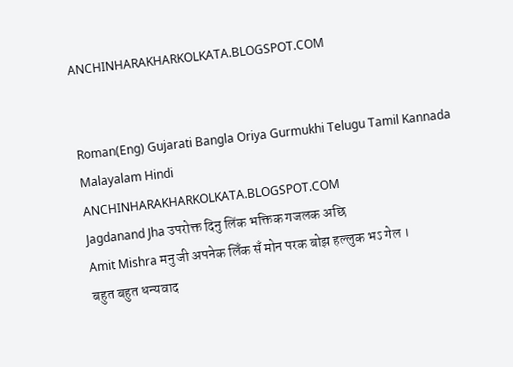ANCHINHARAKHARKOLKATA.BLOGSPOT.COM


Roman(Eng) Gujarati Bangla Oriya Gurmukhi Telugu Tamil Kannada Malayalam Hindi
ANCHINHARAKHARKOLKATA.BLOGSPOT.COM
Jagdanand Jha उपरोक्त दिनु लिंक भक्तिक गजलक अछि
Amit Mishra मनु जी अपनेक लिँक सँ मोन परक बोझ हल्लुक भऽ गेल ।
बहुत बहुत धन्यवाद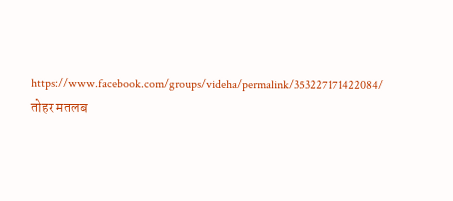https://www.facebook.com/groups/videha/permalink/353227171422084/
तोहर मतलब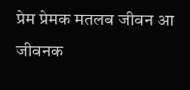प्रेम प्रेमक मतलब जीवन आ जीवनक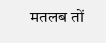मतलब तों